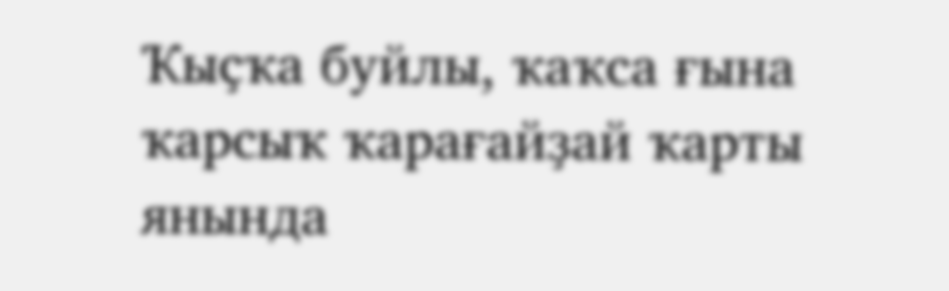Ҡыҫҡа буйлы, ҡаҡса ғына ҡарсыҡ ҡарағайҙай ҡарты янында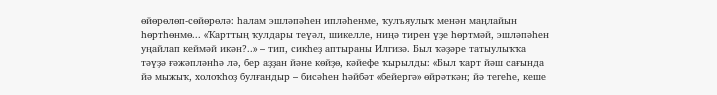өйөрөлөп-сөйөрөлә: һалам эшләпәһен ипләһенме, ҡулъяулыҡ менән маңлайын һөртһөнмө... «Ҡарттың ҡулдары теүәл, шикелле, ниңә тирен үҙе һөртмәй, эшләпәһен уңайлап кеймәй икән?..» – тип, сикһеҙ аптыраны Илгизә. Был ҡәҙәре татыулыҡҡа тәүҙә ғәжәпләнһә лә, бер аҙҙан йәне көйҙө, кәйефе ҡырылды: «Был ҡарт йәш сағында йә мыжыҡ, холоҡһоҙ булғандыр – бисәһен һәйбәт «бейергә» өйрәткән; йә тегеһе, кеше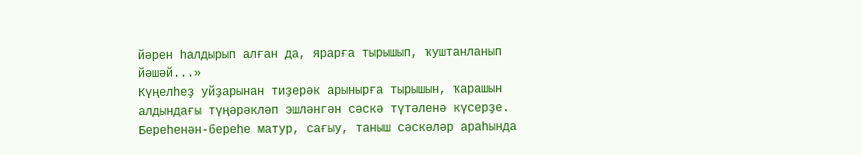йәрен һалдырып алған да, ярарға тырышып, ҡуштанланып йәшәй...»
Күңелһеҙ уйҙарынан тиҙерәк арынырға тырышын, ҡарашын алдындағы түңәрәкләп эшләнгән сәскә түтәленә күсерҙе. Береһенән-береһе матур, сағыу, таныш сәскәләр араһында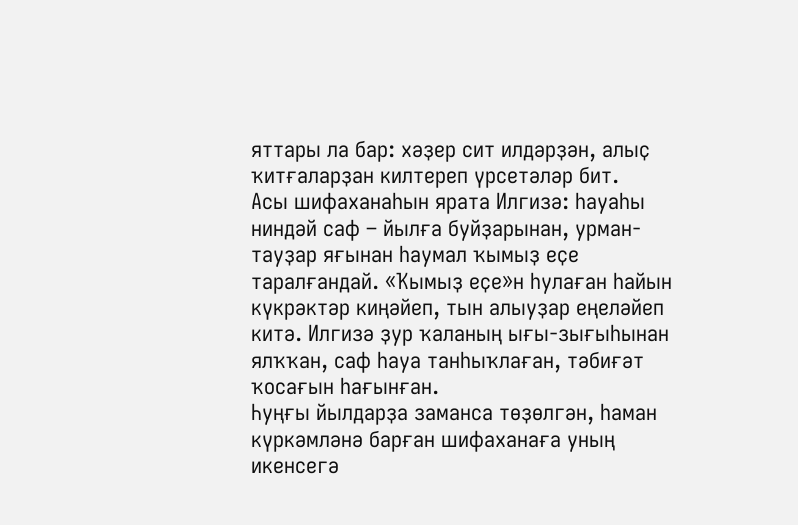яттары ла бар: хәҙер сит илдәрҙән, алыҫ ҡитғаларҙан килтереп үрсетәләр бит.
Асы шифаханаһын ярата Илгизә: һауаһы ниндәй саф – йылға буйҙарынан, урман-тауҙар яғынан һаумал ҡымыҙ еҫе таралғандай. «Ҡымыҙ еҫе»н һулаған һайын күкрәктәр киңәйеп, тын алыуҙар еңеләйеп китә. Илгизә ҙур ҡаланың ығы-зығыһынан ялҡҡан, саф һауа танһыҡлаған, тәбиғәт ҡосағын һағынған.
Һуңғы йылдарҙа заманса төҙөлгән, һаман күркәмләнә барған шифаханаға уның икенсегә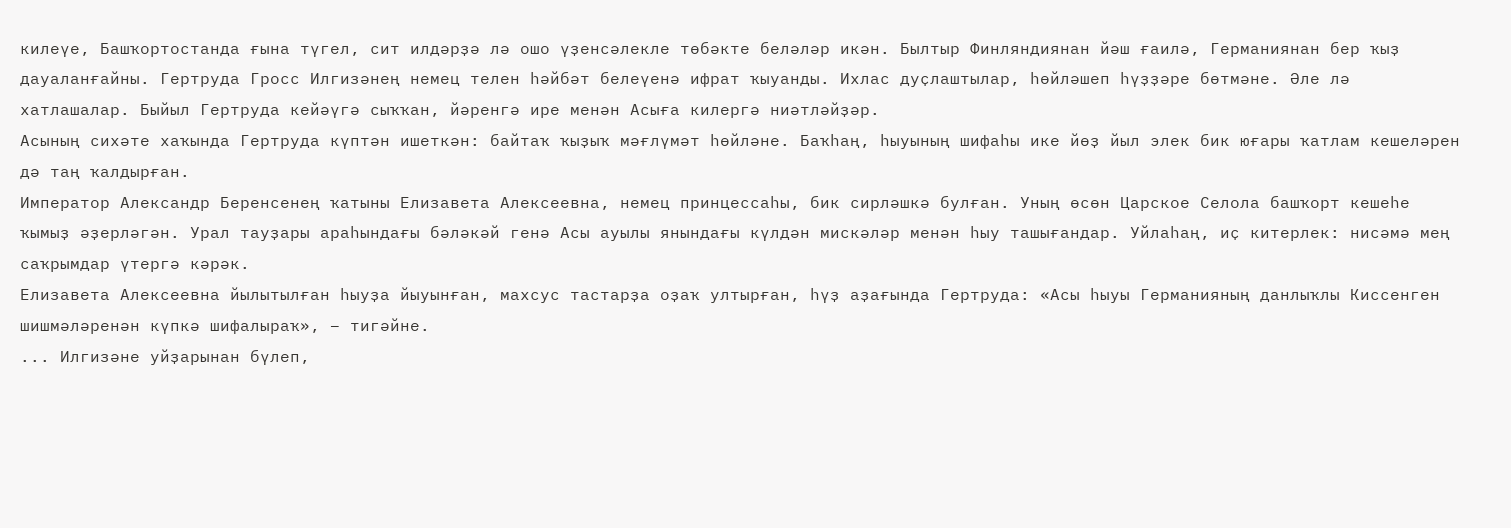килеүе, Башҡортостанда ғына түгел, сит илдәрҙә лә ошо үҙенсәлекле төбәкте беләләр икән. Былтыр Финляндиянан йәш ғаилә, Германиянан бер ҡыҙ дауаланғайны. Гертруда Гросс Илгизәнең немец телен һәйбәт белеүенә ифрат ҡыуанды. Ихлас дуҫлаштылар, һөйләшеп һүҙҙәре бөтмәне. Әле лә хатлашалар. Быйыл Гертруда кейәүгә сыҡҡан, йәренгә ире менән Асыға килергә ниәтләйҙәр.
Асының сихәте хаҡында Гертруда күптән ишеткән: байтаҡ ҡыҙыҡ мәғлүмәт һөйләне. Баҡһаң, һыуының шифаһы ике йөҙ йыл элек бик юғары ҡатлам кешеләрен дә таң ҡалдырған.
Император Александр Беренсенең ҡатыны Елизавета Алексеевна, немец принцессаһы, бик сирләшкә булған. Уның өсөн Царское Селола башҡорт кешеһе ҡымыҙ әҙерләгән. Урал тауҙары араһындағы бәләкәй генә Асы ауылы янындағы күлдән мискәләр менән һыу ташығандар. Уйлаһаң, иҫ китерлек: нисәмә мең саҡрымдар үтергә кәрәк.
Елизавета Алексеевна йылытылған һыуҙа йыуынған, махсус тастарҙа оҙаҡ ултырған, һүҙ аҙағында Гертруда: «Асы һыуы Германияның данлыҡлы Киссенген шишмәләренән күпкә шифалыраҡ», – тигәйне.
... Илгизәне уйҙарынан бүлеп,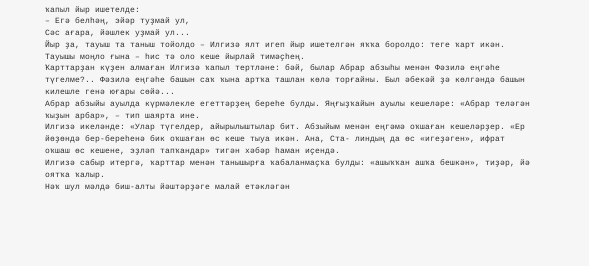ҡапыл йыр ишетелде:
– Егә белһәң, эйәр туҙмай ул,
Сәс ағара, йәшлек уҙмай ул...
Йыр ҙа, тауыш та таныш тойолдо – Илгизә ялт игеп йыр ишетелгән яҡҡа боролдо: теге ҡарт икән. Тауышы моңло ғына – һис тә оло кеше йырлай тимәҫһең.
Ҡарттарҙан күҙен алмаған Илгизә ҡапыл тертләне: бәй, былар Абрар абзыһы менән Фәзилә еңгәһе түгелме?.. Фәзилә еңгәһе башын саҡ ҡына артҡа ташлан көлә торғайны. Был әбекәй ҙә көлгәндә башын килешле генә юғары сөйә...
Абрар абзыйы ауылда күрмәлекле егеттәрҙең береһе булды. Яңғыҙҡайын ауылы кешеләре: «Абрар теләгән ҡыҙын арбар», – тип шаярта ине.
Илгизә икеләнде: «Улар түгелдер, айырылыштылар бит. Абзыйым менән еңгәмә оҡшаған кешеләрҙер. «Ер йөҙөндә бер-береһенә бик оҡшаған өс кеше тыуа икән. Ана, Ста- линдың да өс «игеҙәген», ифрат оҡшаш өс кешене, эҙләп тапҡандар» тигән хәбәр һаман иҫендә.
Илгизә сабыр итергә, ҡарттар менән танышырға ҡабаланмаҫҡа булды: «ашыҡҡан ашҡа бешкән», тиҙәр, йә оятҡа ҡалыр.
Нәҡ шул мәлдә биш-алты йәштәрҙәге малай етәкләгән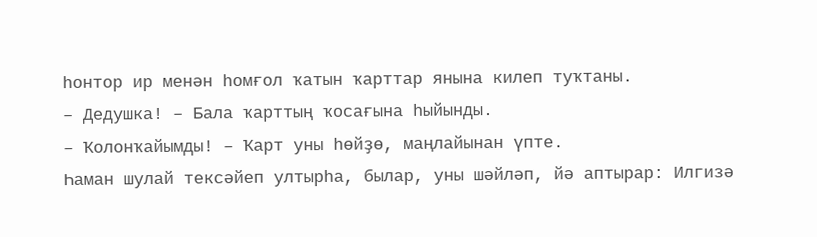һонтор ир менән һомғол ҡатын ҡарттар янына килеп туҡтаны.
– Дедушка! – Бала ҡарттың ҡосағына һыйынды.
– Ҡолонҡайымды! – Ҡарт уны һөйҙө, маңлайынан үпте.
Һаман шулай тексәйеп ултырһа, былар, уны шәйләп, йә аптырар: Илгизә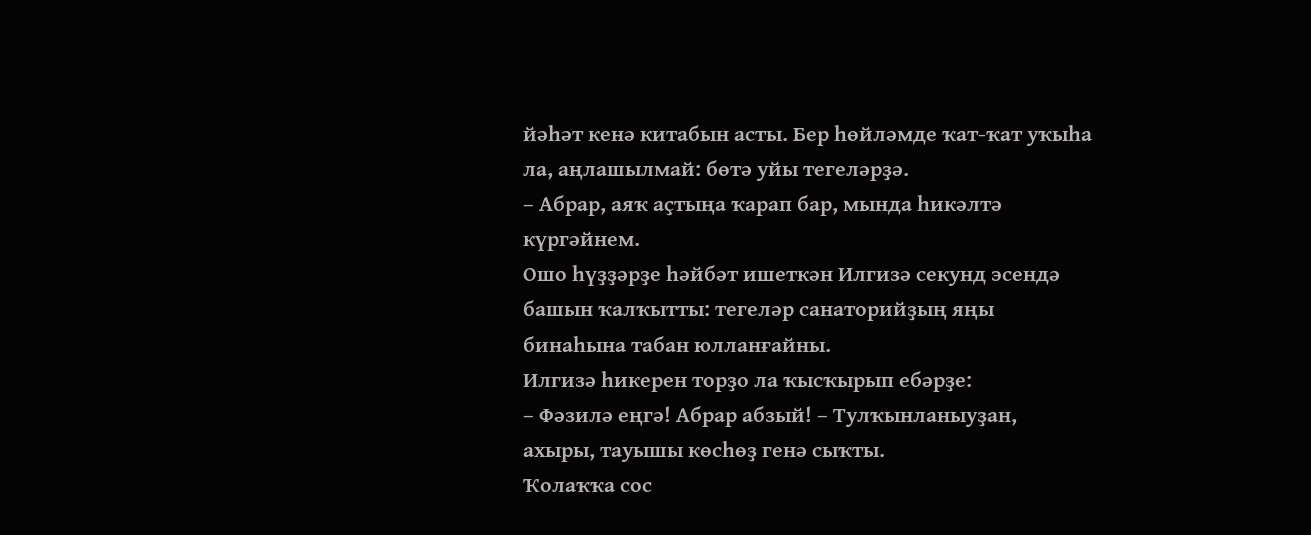йәһәт кенә китабын асты. Бер һөйләмде ҡат-ҡат уҡыһа ла, аңлашылмай: бөтә уйы тегеләрҙә.
– Абрар, аяҡ аҫтыңа ҡарап бар, мында һикәлтә күргәйнем.
Ошо һүҙҙәрҙе һәйбәт ишеткән Илгизә секунд эсендә башын ҡалҡытты: тегеләр санаторийҙың яңы бинаһына табан юлланғайны.
Илгизә һикерен торҙо ла ҡысҡырып ебәрҙе:
– Фәзилә еңгә! Абрар абзый! – Тулҡынланыуҙан, ахыры, тауышы көсһөҙ генә сыҡты.
Ҡолаҡҡа сос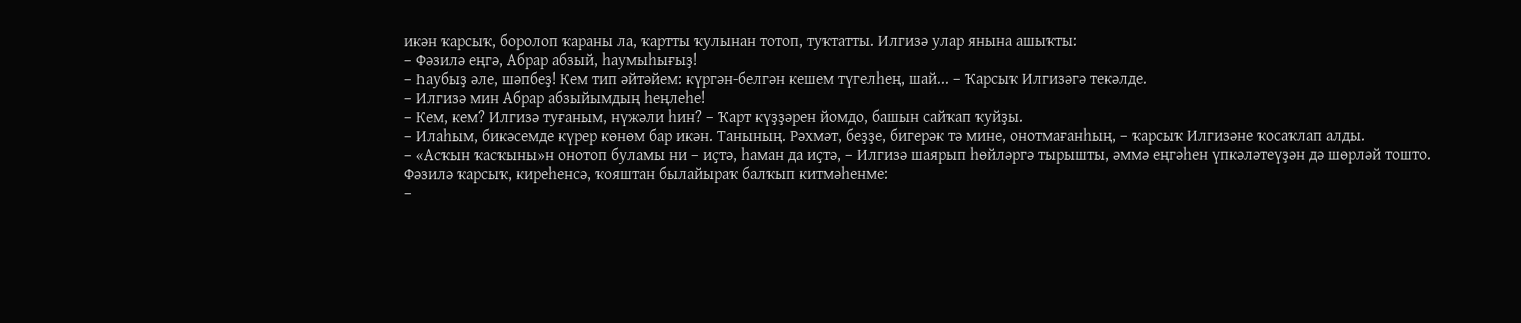икән ҡарсыҡ, боролоп ҡараны ла, ҡартты ҡулынан тотоп, туҡтатты. Илгизә улар янына ашыҡты:
– Фәзилә еңгә, Абрар абзый, һаумыһығыҙ!
– Һаубыҙ әле, шәпбеҙ! Кем тип әйтәйем: күргән-белгән кешем түгелһең, шай... – Ҡарсыҡ Илгизәгә текәлде.
– Илгизә мин Абрар абзыйымдың һеңлеһе!
– Кем, кем? Илгизә туғаным, нүжәли һин? – Ҡарт күҙҙәрен йомдо, башын сайҡап ҡуйҙы.
– Илаһым, бикәсемде күрер көнөм бар икән. Танының. Рәхмәт, беҙҙе, бигерәк тә мине, онотмағанһың, – ҡарсыҡ Илгизәне ҡосаҡлап алды.
– «Асҡын ҡасҡыны»н онотоп буламы ни – иҫтә, һаман да иҫтә, – Илгизә шаярып һөйләргә тырышты, әммә еңгәһен үпкәләтеүҙән дә шөрләй тошто.
Фәзилә ҡарсыҡ, киреһенсә, ҡояштан былайыраҡ балҡып китмәһенме:
–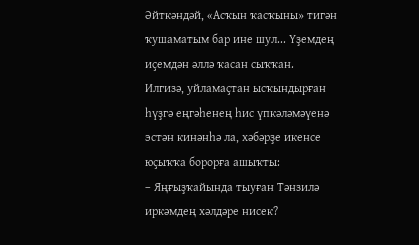Әйткәндәй, «Асҡын ҡасҡыны» тигән ҡушаматым бар ине шул... Үҙемдең иҫемдән әллә ҡасан сыҡҡан.
Илгизә, уйламаҫтан ысҡындырған һүҙгә еңгәһенең һис үпкәләмәүенә эстән кинәнһә ла, хәбәрҙе икенсе юҫыҡҡа борорға ашыҡты:
– Яңғыҙҡайында тыуған Тәнзилә иркәмдең хәлдәре нисек?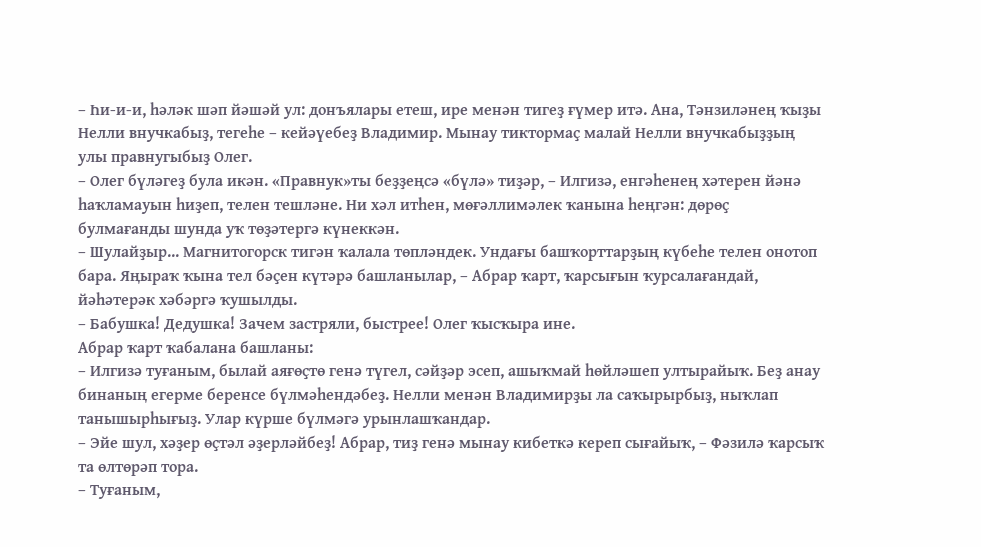– Һи-и-и, һәләк шәп йәшәй ул: донъялары етеш, ире менән тигеҙ ғүмер итә. Ана, Тәнзиләнең ҡыҙы Нелли внучкабыҙ, тегеһе – кейәүебеҙ Владимир. Мынау тиктормаҫ малай Нелли внучкабыҙҙың улы правнугыбыҙ Олег.
– Олег бүләгеҙ була икән. «Правнук»ты беҙҙеңсә «бүлә» тиҙәр, – Илгизә, енгәһенең хәтерен йәнә һаҡламауын һиҙеп, телен тешләне. Ни хәл итһен, мөғәллимәлек ҡанына һеңгән: дөрөҫ булмағанды шунда уҡ төҙәтергә күнеккән.
– Шулайҙыр... Магнитогорск тигән ҡалала төпләндек. Ундағы башҡорттарҙың күбеһе телен онотоп бара. Яңыраҡ ҡына тел бәҫен күтәрә башланылар, – Абрар ҡарт, ҡарсығын ҡурсалағандай, йәһәтерәк хәбәргә ҡушылды.
– Бабушка! Дедушка! Зачем застряли, быстрее! Олег ҡысҡыра ине.
Абрар ҡарт ҡабалана башланы:
– Илгизә туғаным, былай аяғөҫтө генә түгел, сәйҙәр эсеп, ашыҡмай һөйләшеп ултырайыҡ. Беҙ анау бинаның егерме беренсе бүлмәһендәбеҙ. Нелли менән Владимирҙы ла саҡырырбыҙ, ныҡлап танышырһығыҙ. Улар күрше бүлмәгә урынлашҡандар.
– Эйе шул, хәҙер өҫтәл әҙерләйбеҙ! Абрар, тиҙ генә мынау кибеткә кереп сығайыҡ, – Фәзилә ҡарсыҡ та өлтөрәп тора.
– Туғаным,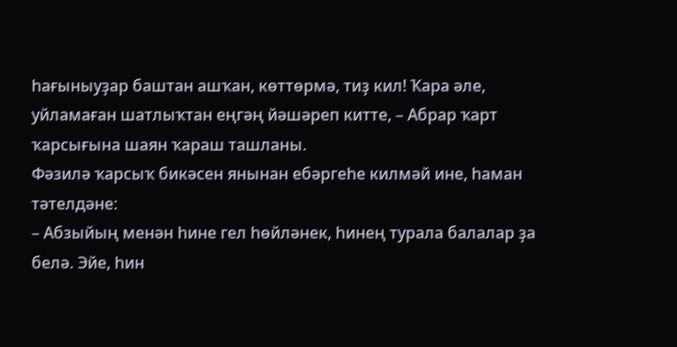һағыныуҙар баштан ашҡан, көттөрмә, тиҙ кил! Ҡара әле, уйламаған шатлыҡтан еңгәң йәшәреп китте, – Абрар ҡарт ҡарсығына шаян ҡараш ташланы.
Фәзилә ҡарсыҡ бикәсен янынан ебәргеһе килмәй ине, һаман тәтелдәне:
– Абзыйың менән һине гел һөйләнек, һинең турала балалар ҙа белә. Эйе, һин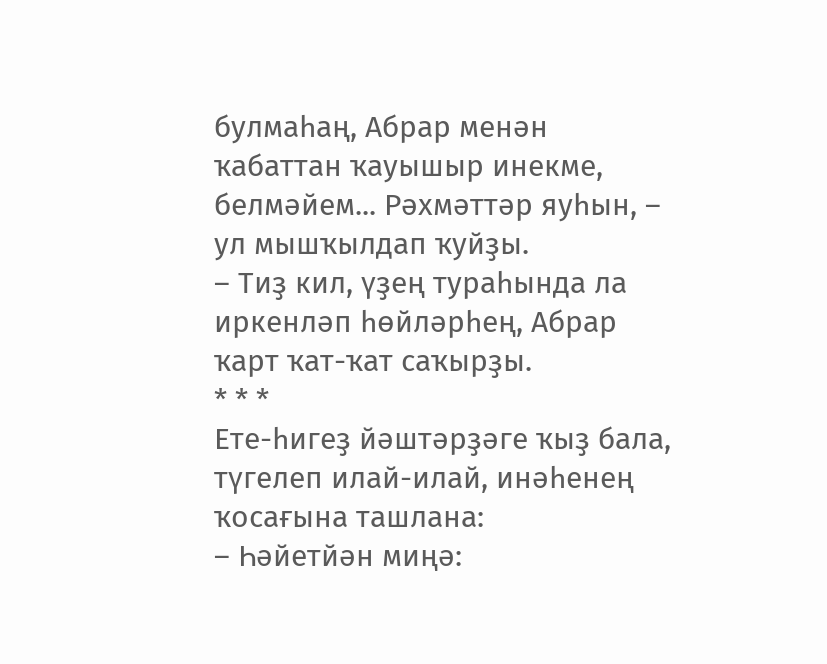булмаһаң, Абрар менән ҡабаттан ҡауышыр инекме, белмәйем... Рәхмәттәр яуһын, – ул мышҡылдап ҡуйҙы.
– Тиҙ кил, үҙең тураһында ла иркенләп һөйләрһең, Абрар ҡарт ҡат-ҡат саҡырҙы.
* * *
Ете-һигеҙ йәштәрҙәге ҡыҙ бала, түгелеп илай-илай, инәһенең ҡосағына ташлана:
– Һәйетйән миңә: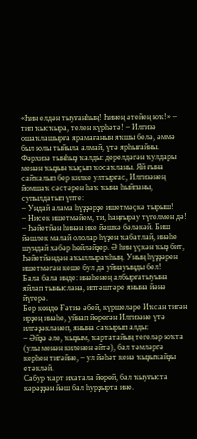«Һин елдән тыуғанһың! Һинең әтейең юҡ!» – тип ҡысҡыра, телен күрһәтә! – Илгизә ошаҡлашырға ярамағанын яҡшы белә, әммә был юлы тыйыла алмай, үтә ярһығайны.
Фәрхизә тынһыҙ ҡалды: дерелдәгән ҡулдары менән ҡыҙын ҡыҫып ҡосаҡланы. Яй ғына сайҡалып бер килке ултырғас, Илгизәнең йомшаҡ сәстәрен һаҡ ҡына һыйпаны, супылдатып үпте:
– Ундай алама һүҙҙәрҙе ишетмәҫкә тырыш!
– Нисек ишетмәйем, ти, һаңғырау түгелмен дә!
– Һәйетйән һинән ике йәшкә бәләкәй. Биш йәшлек малай ололар һүҙен ҡабатлай, инәһе шундай хәбәр һөйләйҙер. Ә һин үҫкән ҡыҙ бит, Һәйетйәндән аҡыллыраҡһың. Уның һүҙҙәрен ишетмәгән кеше бул да уйнауыңды бел!
Бала бала инде: инәһенең албырғатыуына яйлап тыныслана, иптәштәре янына йәнә йүгерә.
Бер көндө Ғәтиә әбей, күршеләре Иҡсан тигән ирҙең инәһе, уйнап йөрөгән Илгизәне үтә илгәҙәкләнеп, янына саҡырып алды:
– Әйҙә әле, ҡыҙым, ҡартатайың тегеләр юҡта (улы менән киленен әйтә), бал тәмләргә керһен тигәйне, – ул йәһәт кенә ҡыҙыҡайҙы етәкләй.
Сабур ҡарт ихатала йөрөй, бал ҡыуғыста кәрәҙҙән йәш бал һурҙырта ине.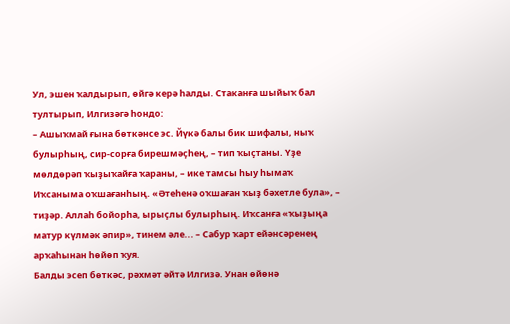Ул, эшен ҡалдырып, өйгә керә һалды. Стаканға шыйыҡ бал тултырып, Илгизәгә һондо:
– Ашыҡмай ғына бөткәнсе эс. Йүкә балы бик шифалы, ныҡ булырһың, сир-сорға бирешмәҫһең, – тип ҡыҫтаны. Үҙе мөлдөрәп ҡыҙыҡайға ҡараны, – ике тамсы һыу һымаҡ Иҡсаныма оҡшағанһың. «Әтеһенә оҡшаған ҡыҙ бәхетле була», – тиҙәр. Аллаһ бойорһа, ырыҫлы булырһың. Иҡсанға «ҡыҙыңа матур күлмәк әпир», тинем әле... – Сабур ҡарт ейәнсәренең арҡаһынан һөйөп ҡуя.
Балды эсеп бөткәс, рәхмәт әйтә Илгизә. Унан өйөнә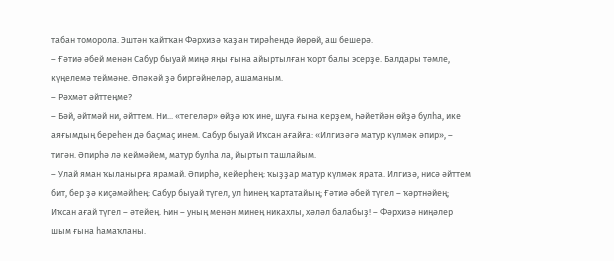табан томорола. Эштән ҡайтҡан Фәрхизә ҡаҙан тирәһендә йөрөй, аш бешерә.
– Ғәтиә әбей менән Сабур быуай миңә яңы ғына айыртылған ҡорт балы эсерҙе. Балдары тәмле, күңелемә теймәне. Әпәкәй ҙә биргәйнеләр, ашаманым.
– Рәхмәт әйттеңме?
– Бәй, әйтмәй ни, әйттем. Ни... «тегеләр» өйҙә юҡ ине, шуға ғына керҙем, Һәйетйән өйҙә булһа, ике аяғымдың береһен дә баҫмаҫ инем. Сабур быуай Иҡсан ағайға: «Илгизәгә матур күлмәк әпир», – тигән. Әпирһә лә кеймәйем, матур булһа ла, йыртып ташлайым.
– Улай яман ҡыланырға ярамай. Әпирһә, кейерһең: ҡыҙҙар матур күлмәк ярата. Илгизә, нисә әйттем бит, бер ҙә киҫәмәйһең: Сабур быуай түгел, ул һинең ҡартатайың; Ғәтиә әбей түгел – ҡәртнәйең; Иҡсан ағай түгел – әтейең. Һин – уның менән минең никахлы, хәләл балабыҙ! – Фәрхизә ниңәлер шым ғына һамаҡланы.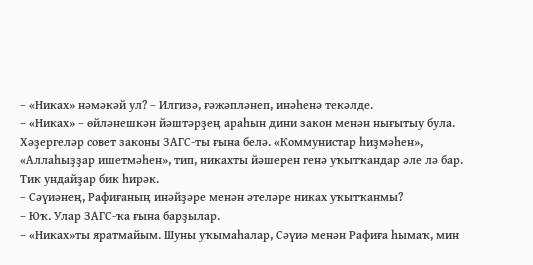– «Никах» нәмәкәй ул? – Илгизә, ғәжәпләнеп, инәһенә текәлде.
– «Никах» – өйләнешкән йәштәрҙең араһын дини закон менән нығытыу була. Хәҙергеләр совет законы ЗАГС-ты ғына белә. «Коммунистар һиҙмәһен», «Аллаһыҙҙap ишетмәһен», тип, никахты йәшерен генә уҡытҡандар әле лә бар. Тик ундайҙар бик һирәк.
– Сәүиәнең, Рафиғаның инәйҙәре менән әтеләре никах уҡытҡанмы?
– Юҡ. Улар ЗАГС-ҡа ғына барҙылар.
– «Никах»ты яратмайым. Шуны уҡымаһалар, Сәүиә менән Рафиға һымаҡ, мин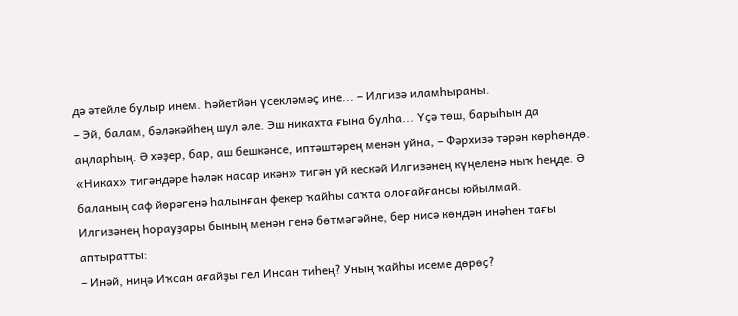дә әтейле булыр инем. Һәйетйән үсекләмәҫ ине... – Илгизә иламһыраны.
– Эй, балам, бәләкәйһең шул әле. Эш никахта ғына булһа... Үҫә төш, барыһын да аңларһың. Ә хәҙер, бар, аш бешкәнсе, иптәштәрең менән уйна, – Фәрхизә тәрән көрһөндө.
«Никах» тигәндәре һәләк насар икән» тигән уй кескәй Илгизәнең күңеленә ныҡ һеңде. Ә баланың саф йөрәгенә һалынған фекер ҡайһы саҡта олоғайғансы юйылмай.
Илгизәнең һорауҙары бының менән генә бөтмәгәйне, бер нисә көндән инәһен тағы аптыратты:
– Инәй, ниңә Иҡсан ағайҙы гел Инсан тиһең? Уның ҡайһы исеме дөрөҫ?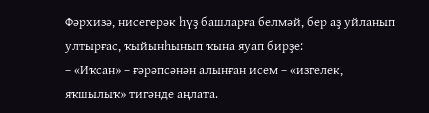Фәрхизә, нисегерәк һүҙ башларға белмәй, бер аҙ уйланып ултырғас, ҡыйынһынып ҡына яуап бирҙе:
– «Иҡсан» – ғәрәпсәнән алынған исем – «изгелек, яҡшылыҡ» тигәнде аңлата.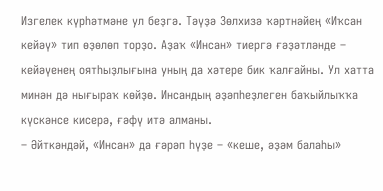Изгелек күрһәтмәне ул беҙгә. Тәүҙә Зөлхизә ҡәртнәйең «Иҡсан кейәү» тип өҙөлөп торҙо. Аҙаҡ «Инсан» тиергә ғәҙәтләнде – кейәүенең оятһыҙлығына уның да хәтере бик ҡалғайны. Ул хатта минән дә нығыраҡ көйҙө. Инсандың әҙәпһеҙлеген баҡыйлыҡҡа күскәнсе кисерә, ғәфү итә алманы.
– Әйткәндәй, «Инсан» да ғәрәп һүҙе – «кеше, әҙәм балаһы»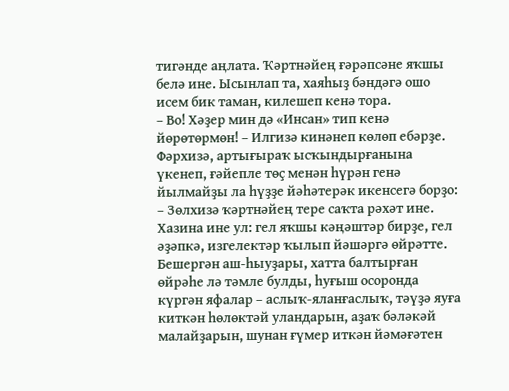тигәнде аңлата. Ҡәртнәйең ғәрәпсәне яҡшы белә ине. Ысынлап та, хаяһыҙ бәндәгә ошо исем бик таман, килешеп кенә тора.
– Во! Хәҙер мин дә «Инсан» тип кенә йөрөтөрмөн! – Илгизә кинәнеп көлөп ебәрҙе.
Фәрхизә, артығыраҡ ысҡындырғанына үкенеп, ғәйепле төҫ менән һүрән генә йылмайҙы ла һүҙҙе йәһәтерәк икенсегә борҙо:
– Зөлхизә ҡәртнәйең тере саҡта рәхәт ине. Хазина ине ул: гел яҡшы кәңәштәр бирҙе, гел әҙәпкә, изгелектәр ҡылып йәшәргә өйрәтте. Бешергән аш-һыуҙары, хатта балтырған өйрәһе лә тәмле булды, һуғыш осоронда күргән яфалар – аслыҡ-яланғаслыҡ, тәүҙә яуға киткән һөлөктәй уландарын, аҙаҡ бәләкәй малайҙарын, шунан ғүмер иткән йәмәғәтен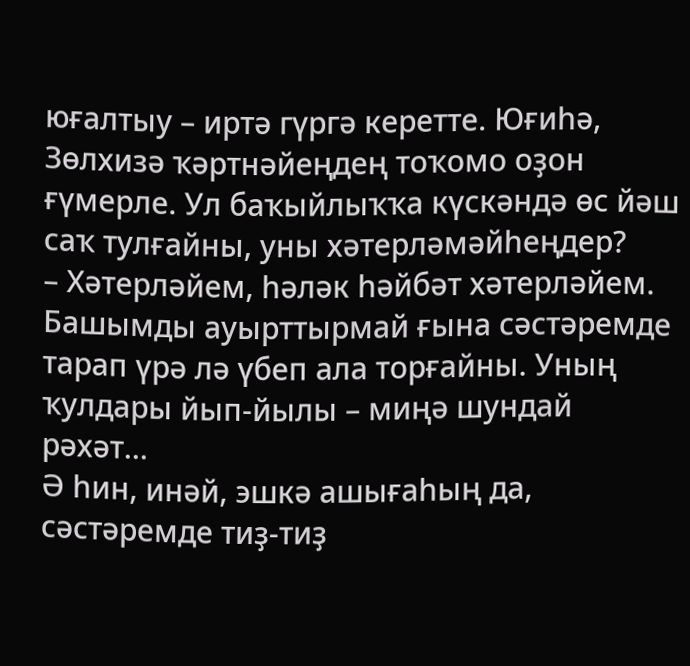юғалтыу – иртә гүргә керетте. Юғиһә, Зөлхизә ҡәртнәйеңдең тоҡомо оҙон ғүмерле. Ул баҡыйлыҡҡа күскәндә өс йәш саҡ тулғайны, уны хәтерләмәйһеңдер?
– Хәтерләйем, һәләк һәйбәт хәтерләйем. Башымды ауырттырмай ғына сәстәремде тарап үрә лә үбеп ала торғайны. Уның ҡулдары йып-йылы – миңә шундай рәхәт...
Ә һин, инәй, эшкә ашығаһың да, сәстәремде тиҙ-тиҙ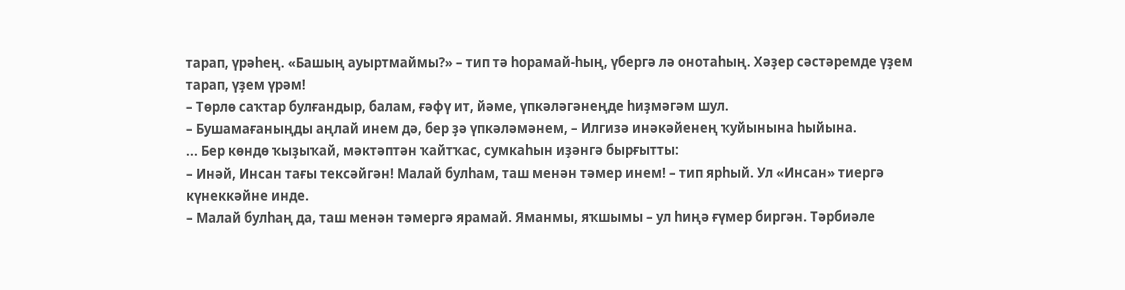тарап, үрәһең. «Башың ауыртмаймы?» – тип тә һорамай-һың, үбергә лә онотаһың. Хәҙер сәстәремде үҙем тарап, үҙем үрәм!
– Төрлө саҡтар булғандыр, балам, ғәфү ит, йәме, үпкәләгәнеңде һиҙмәгәм шул.
– Бушамағаныңды аңлай инем дә, бер ҙә үпкәләмәнем, – Илгизә инәкәйенең ҡуйынына һыйына.
... Бер көндө ҡыҙыҡай, мәктәптән ҡайтҡас, сумкаһын иҙәнгә бырғытты:
– Инәй, Инсан тағы тексәйгән! Малай булһам, таш менән тәмер инем! – тип ярһый. Ул «Инсан» тиергә күнеккәйне инде.
– Малай булһаң да, таш менән тәмергә ярамай. Яманмы, яҡшымы – ул һиңә ғүмер биргән. Тәрбиәле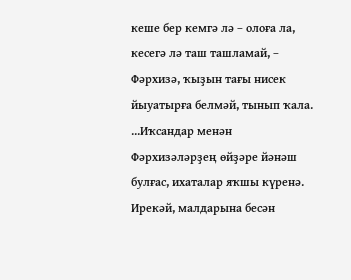кеше бер кемгә лә – олоға ла, кесегә лә таш ташламай, – Фәрхизә, ҡыҙын тағы нисек йыуатырға белмәй, тынып ҡала.
...Иҡсандар менән Фәрхизәләрҙең өйҙәре йәнәш булғас, ихаталар яҡшы күренә. Ирекәй, малдарына бесән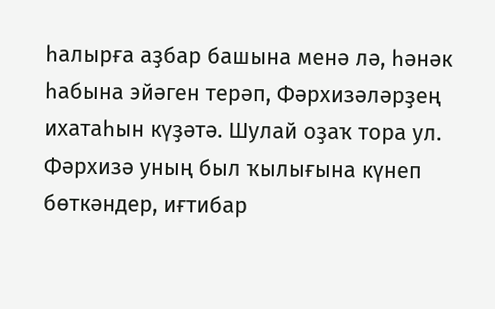һалырға аҙбар башына менә лә, һәнәк һабына эйәген терәп, Фәрхизәләрҙең ихатаһын күҙәтә. Шулай оҙаҡ тора ул. Фәрхизә уның был ҡылығына күнеп бөткәндер, иғтибар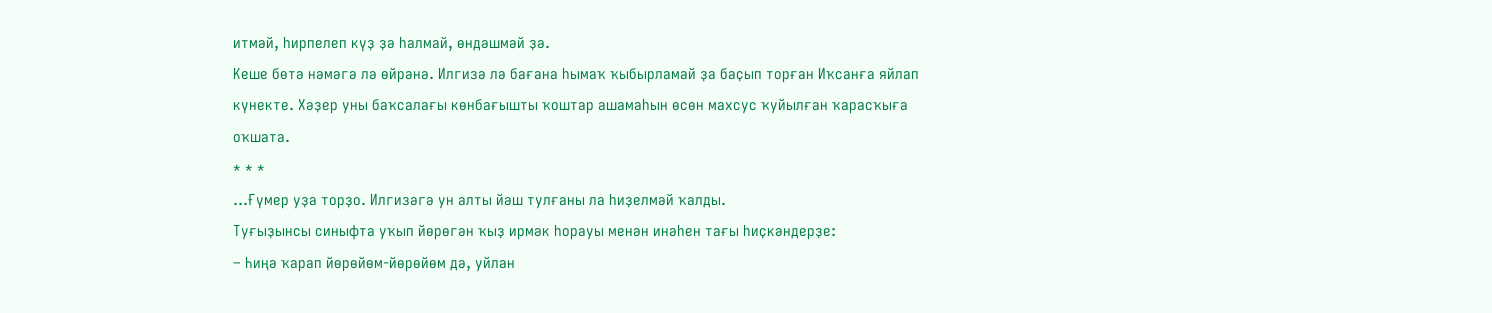итмәй, һирпелеп күҙ ҙә һалмай, өндәшмәй ҙә.
Кеше бөтә нәмәгә лә өйрәнә. Илгизә лә бағана һымаҡ ҡыбырламай ҙа баҫып торған Иҡсанға яйлап күнекте. Хәҙер уны баҡсалағы көнбағышты ҡоштар ашамаһын өсөн махсус ҡуйылған ҡарасҡыға оҡшата.
* * *
...Ғүмер уҙа торҙо. Илгизәгә ун алты йәш тулғаны ла һиҙелмәй ҡалды.
Туғыҙынсы синыфта уҡып йөрөгән ҡыҙ ирмәк һорауы менән инәһен тағы һиҫкәндерҙе:
– Һиңә ҡарап йөрөйөм-йөрөйөм дә, уйлан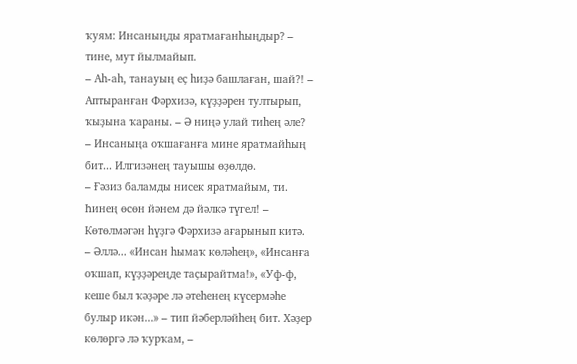ҡуям: Инсаныңды яратмағанһыңдыр? – тине, мут йылмайып.
– Аһ-аһ, танауың еҫ һиҙә башлаған, шай?! – Аптыранған Фәрхизә, күҙҙәрен тултырып, ҡыҙына ҡараны. – Ә ниңә улай тиһең әле?
– Инсаныңа оҡшағанға мине яратмайһың бит... Илгизәнең тауышы өҙөлдө.
– Ғәзиз баламды нисек яратмайым, ти. Һинең өсөн йәнем дә йәлкә түгел! – Көтөлмәгән һүҙгә Фәрхизә ағарынып китә.
– Әллә... «Инсан һымаҡ көләһең», «Инсанға оҡшап, күҙҙәреңде таҫырайтма!», «Уф-ф, кеше был ҡәҙәре лә әтеһенең күсермәһе булыр икән...» – тип йәберләйһең бит. Хәҙер көлөргә лә ҡурҡам, –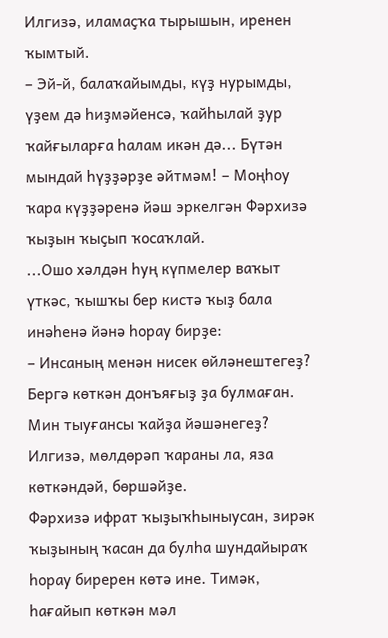Илгизә, иламаҫҡа тырышын, иренен ҡымтый.
– Эй-й, балаҡайымды, күҙ нурымды, үҙем дә һиҙмәйенсә, ҡайһылай ҙур ҡайғыларға һалам икән дә... Бүтән мындай һүҙҙәрҙе әйтмәм! – Моңһоу ҡара күҙҙәренә йәш эркелгән Фәрхизә ҡыҙын ҡыҫып ҡосаҡлай.
...Ошо хәлдән һуң күпмелер ваҡыт үткәс, ҡышҡы бер кистә ҡыҙ бала инәһенә йәнә һорау бирҙе:
– Инсаның менән нисек өйләнештегеҙ? Бергә көткән донъяғыҙ ҙа булмаған. Мин тыуғансы ҡайҙа йәшәнегеҙ? Илгизә, мөлдөрәп ҡараны ла, яза көткәндәй, бөршәйҙе.
Фәрхизә ифрат ҡыҙыҡһыныусан, зирәк ҡыҙының ҡасан да булһа шундайыраҡ һорау биререн көтә ине. Тимәк, һағайып көткән мәл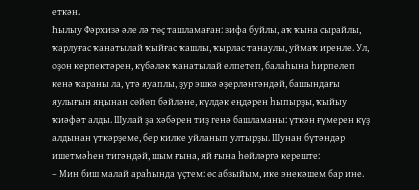еткән.
Һылыу Фәрхизә әле лә төҫ ташламаған: зифа буйлы, аҡ ҡына сырайлы, ҡарлуғас ҡанатылай ҡыйғас ҡашлы, ҡырлас танаулы, уймаҡ иренле. Ул, оҙон керпектәрен, күбәләк ҡанатылай елпетеп, балаһына һирпелеп кенә ҡараны ла, үтә яуаплы, ҙур эшкә әҙерләнгәндәй, башындағы яулығын яңынан сөйөп бәйләне, күлдәк еңдәрен һыпырҙы, ҡыйыу ҡиәфәт алды. Шулай ҙа хәбәрен тиҙ генә башламаны: үткән ғүмерен күҙ алдынан үткәрҙеме, бер килке уйланып ултырҙы. Шунан бүтәндәр ишетмәһен тигәндәй, шым ғына, яй ғына һөйләргә кереште:
– Мин биш малай араһында үҫтем: өс абзыйым, ике энекәшем бар ине.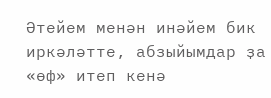Әтейем менән инәйем бик иркәләтте, абзыйымдар ҙа «өф» итеп кенә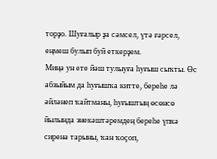торҙо. Шуғалыр ҙа сәмсел, үтә ғәрсел, еңмеш булып буй еткерҙем.
Миңә ун ете йәш тулыуға һуғыш сыҡты. Өс абзыйым да һуғышҡа китте, береһе лә әйләнеп ҡайтманы, һуғыштың өсөнсө йылында энекәштәремдең береһе үпкә сиренә тарыны, ҡан ҡоҫоп,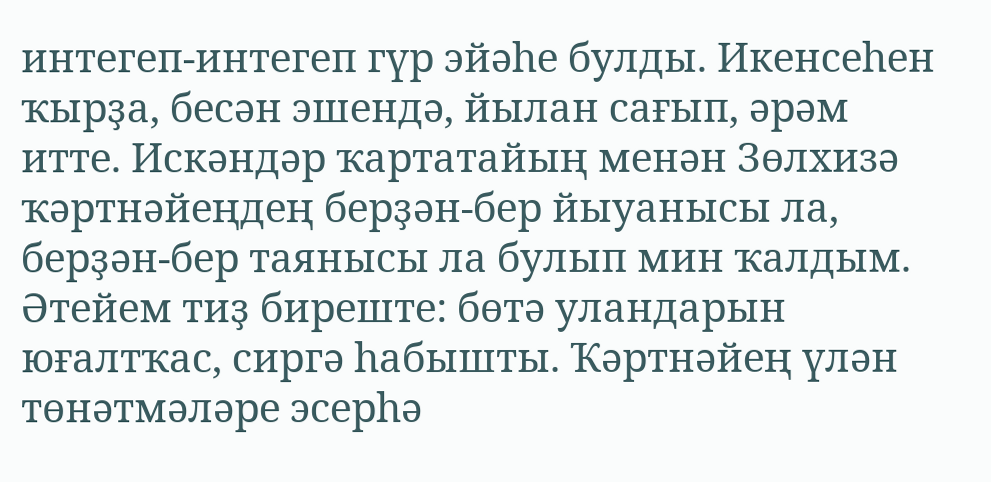интегеп-интегеп гүр эйәһе булды. Икенсеһен ҡырҙа, бесән эшендә, йылан сағып, әрәм итте. Искәндәр ҡартатайың менән Зөлхизә ҡәртнәйеңдең берҙән-бер йыуанысы ла, берҙән-бер таянысы ла булып мин ҡалдым. Әтейем тиҙ биреште: бөтә уландарын юғалтҡас, сиргә һабышты. Ҡәртнәйең үлән төнәтмәләре эсерһә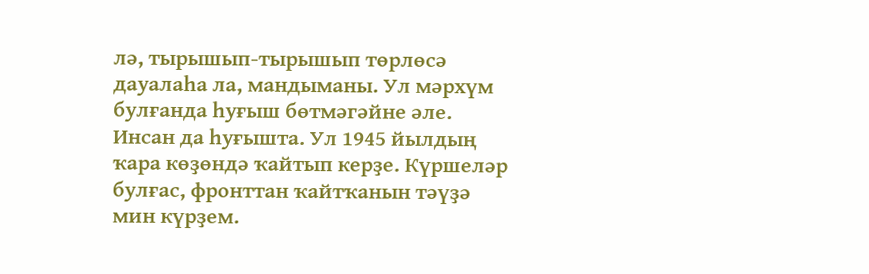лә, тырышып-тырышып төрлөсә дауалаһа ла, мандыманы. Ул мәрхүм булғанда һуғыш бөтмәгәйне әле.
Инсан да һуғышта. Ул 1945 йылдың ҡара көҙөндә ҡайтып керҙе. Күршеләр булғас, фронттан ҡайтҡанын тәүҙә мин күрҙем.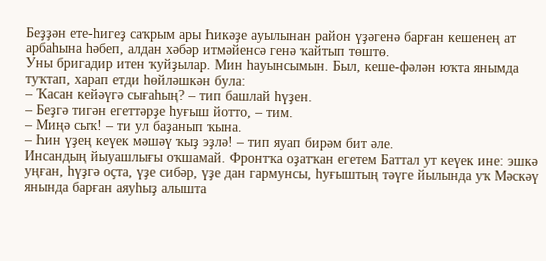Беҙҙән ете-һигеҙ саҡрым ары Һикәҙе ауылынан район үҙәгенә барған кешенең ат арбаһына һәбеп, алдан хәбәр итмәйенсә генә ҡайтып төштө.
Уны бригадир итен ҡуйҙылар. Мин һауынсымын. Был, кеше-фәлән юҡта янымда туҡтап, харап етди һөйләшкән була:
– Ҡасан кейәүгә сығаһың? – тип башлай һүҙен.
– Беҙгә тигән егеттәрҙе һуғыш йотто, – тим.
– Миңә сыҡ! – ти ул баҙанып ҡына.
– Һин үҙең кеүек мәшәү ҡыҙ эҙлә! – тип яуап бирәм бит әле.
Инсандың йыуашлығы оҡшамай. Фронтҡа оҙатҡан егетем Баттал ут кеүек ине: эшкә уңған, һүҙгә оҫта, үҙе сибәр, үҙе дан гармунсы, һуғыштың тәүге йылында уҡ Мәскәү янында барған аяуһыҙ алышта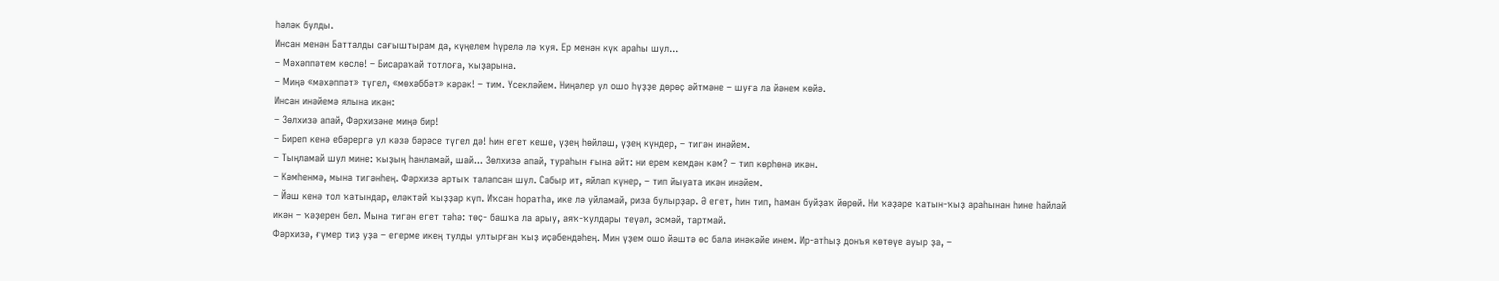һәләк булды.
Инсан менән Батталды сағыштырам да, күңелем һүрелә лә ҡуя. Ер менән күк араһы шул...
– Мәхәппәтем көслө! – Бисараҡай тотлоға, ҡыҙарына.
– Миңә «мәхәппәт» түгел, «мөхәббәт» кәрәк! – тим. Үсекләйем. Ниңәлер ул ошо һүҙҙе дөрөҫ әйтмәне – шуға ла йәнем көйә.
Инсан инәйемә ялына икән:
– Зөлхизә апай, Фәрхизәне миңә бир!
– Биреп кенә ебәрергә ул кәзә бәрәсе түгел дә! Һин егет кеше, үҙең һөйләш, үҙең күндер, – тигән инәйем.
– Тыңламай шул мине: ҡыҙың һанламай, шай... Зөлхизә апай, тураһын ғына әйт: ни ерем кемдән кәм? – тип көрһөнә икән.
– Кәмһенмә, мына тигәнһең. Фәрхизә артыҡ талапсан шул. Сабыр ит, яйлап күнер, – тип йыуата икән инәйем.
– Йәш кенә тол ҡатындар, еләктәй ҡыҙҙар күп. Иҡсан һоратһа, ике лә уйламай, риза булырҙар. Ә егет, һин тип, һаман буйҙаҡ йөрөй. Ни ҡәҙәре ҡатын-ҡыҙ араһынан һине һайлай икән – ҡәҙерен бел. Мына тигән егет тәһә: төҫ- башҡа ла арыу, аяҡ-ҡулдары теүәл, эсмәй, тартмай.
Фәрхизә, ғүмер тиҙ уҙа – егерме икең тулды ултырған ҡыҙ иҫәбендәһең. Мин үҙем ошо йәштә өс бала инәкәйе инем. Ир-атһыҙ донъя көтөүе ауыр ҙа, –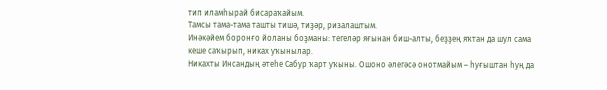тип иламһырай бисараҡайым.
Тамсы тама-тама ташты тишә, тиҙәр, ризалаштым.
Инәкәйем боронғо йоланы боҙманы: тегеләр яғынан биш-алты, беҙҙең яҡтан да шул сама кеше саҡырып, никах уҡынылар.
Никахты Инсандың әтеһе Сабур ҡарт уҡыны. Ошоно әлегәсә онотмайым – һуғыштан һуң да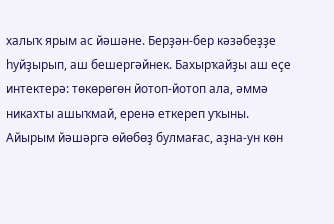халыҡ ярым ас йәшәне. Берҙән-бер кәзәбеҙҙе һуйҙырып, аш бешергәйнек. Бахырҡайҙы аш еҫе интектерә: төкөрөгөн йотоп-йотоп ала, әммә никахты ашыҡмай, еренә еткереп уҡыны.
Айырым йәшәргә өйөбөҙ булмағас, аҙна-ун көн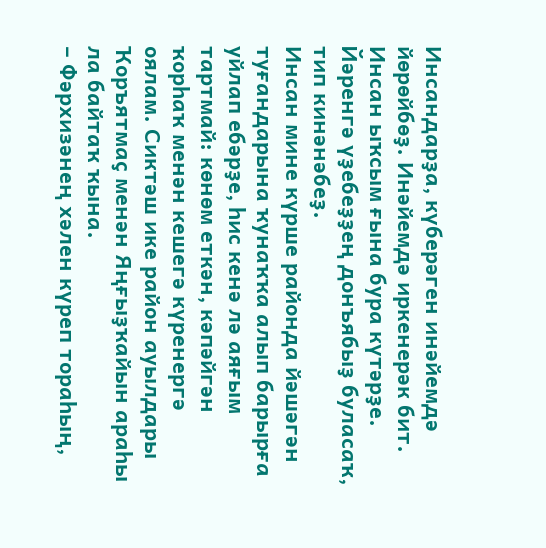Инсандарҙа, күберәген инәйемдә йөрөйбөҙ. Инәйемдә иркенерәк бит.
Инсан ыҡсым ғына бура күтәрҙе. Йәренгә үҙебеҙҙең донъябыҙ буласаҡ, тип кинәнәбеҙ.
Инсан мине күрше районда йәшәгән туғандарына ҡунаҡҡа алып барырға уйлап ебәрҙе, һис кенә лә аяғым тартмай: көнөм еткән, кәпәйгән ҡорһаҡ менән кешегә күренергә оялам. Сиктәш ике район ауылдары Ҡоръятмаҫ менән Яңғыҙҡайын араһы ла байтаҡ ҡына.
– Фәрхизәнең хәлен күреп тораһың,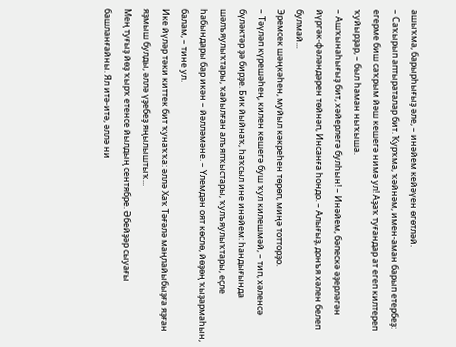ашыҡма, барырһығыҙ әле, – инәйем кейәүен өгөтләй.
– Саҡырып аптыраталар бит. Ҡурҡма, ҡәйнәм, имен-аман барып етербеҙ: егерме биш саҡрым йәш кешегә нимә ул! Аҙаҡ туғандар ат егеп килтереп ҡуйырҙар, – был һаман ныҡыша.
– Ашҡынаһығыҙ бит, хәйерлегә булһын! – Инәйем, бәпескә әҙерләгән йүргәк-фәләндәрен төйнәп, Инсанға һондо. – Алығыҙ, донъя хәлен белеп булмай...
Эремсек шәңкәһен, муйыл кәкреһен төрөп, миңә тотторҙо.
– Тәүләп күрешәһең, килен кешегә буш ҡул килешмәй, – тип, хәленсә бүләктәр ҙә бирҙе. Бик йыйнаҡ, һаҡсыл ине инәйем: һандығында шәлъяулыҡтары, ҡайылған алъяпҡыстары, ҡулъяулыҡтары, еҫле һабындары бар икән – йәлләмәне. – Үлемдән оят көслө, йөҙөң ҡыҙармаһын, балам, – тине ул.
Ике йүләр тәки киттек бит ҡунаҡҡа: әллә Хаҡ Тәғәлә маңлайыбыҙға яҙған яҙмыш булды, әллә үҙебеҙ яңылыштыҡ...
Мең туғыҙ йөҙ ҡырҡ етенсе йылдың сентябре. Әбейҙәр сыуағы башланғайны. Ял итә-итә, әллә ни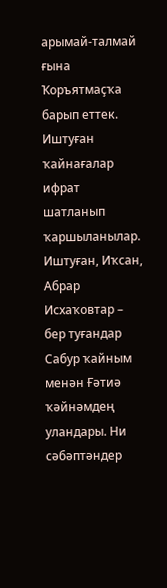арымай-талмай ғына Ҡоръятмаҫҡа барып еттек. Иштуған ҡайнағалар ифрат шатланып ҡаршыланылар.
Иштуған, Иҡсан, Абрар Исхаҡовтар – бер туғандар Сабур ҡайным менән Ғәтиә ҡәйнәмдең уландары. Ни сәбәптәндер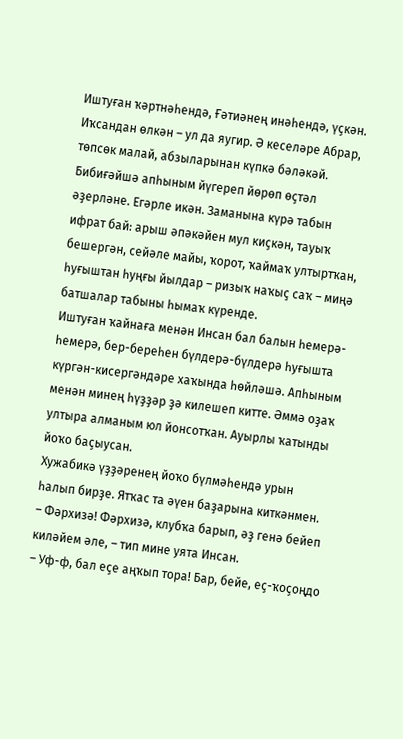Иштуған ҡәртнәһендә, Ғәтиәнең инәһендә, үҫкән. Иҡсандан өлкән – ул да яугир. Ә кеселәре Абрар, төпсөк малай, абзыларынан күпкә бәләкәй.
Бибиғәйшә апһыным йүгереп йөрөп өҫтәл әҙерләне. Егәрле икән. Заманына күрә табын ифрат бай: арыш әпәкәйен мул киҫкән, тауыҡ бешергән, сейәле майы, ҡорот, ҡаймаҡ ултыртҡан, һуғыштан һуңғы йылдар – ризыҡ наҡыҫ саҡ – миңә батшалар табыны һымаҡ күренде.
Иштуған ҡайнаға менән Инсан бал балын һемерә-һемерә, бер-береһен бүлдерә-бүлдерә һуғышта күргән-кисергәндәре хаҡында һөйләшә. Апһыным менән минең һүҙҙәр ҙә килешеп китте. Әммә оҙаҡ ултыра алманым юл йонсотҡан. Ауырлы ҡатынды йоҡо баҫыусан.
Хужабикә үҙҙәренең йоҡо бүлмәһендә урын һалып бирҙе. Ятҡас та әүен баҙарына киткәнмен.
– Фәрхизә! Фәрхизә, клубҡа барып, әҙ генә бейеп киләйем әле, – тип мине уята Инсан.
– Уф-ф, бал еҫе аңҡып тора! Бар, бейе, еҫ-ҡоҫоңдо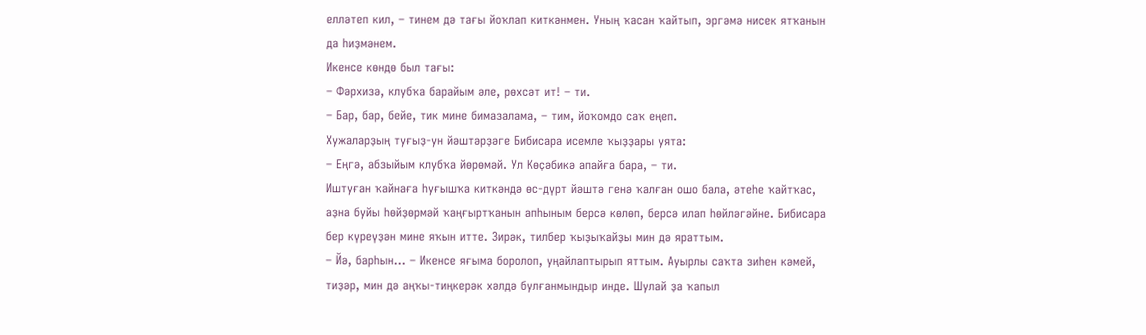елләтеп кил, – тинем дә тағы йоҡлап киткәнмен. Уның ҡасан ҡайтып, эргәмә нисек ятҡанын да һиҙмәнем.
Икенсе көндө был тағы:
– Фәрхизә, клубҡа барайым әле, рөхсәт ит! – ти.
– Бар, бар, бейе, тик мине бимазалама, – тим, йоҡомдо саҡ еңеп.
Хужаларҙың туғыҙ-ун йәштәрҙәге Бибисара исемле ҡыҙҙары уята:
– Еңгә, абзыйым клубҡа йөрөмәй. Ул Көҫәбикә апайға бара, – ти.
Иштуған ҡайнаға һуғышҡа киткәндә өс-дүрт йәштә генә ҡалған ошо бала, әтеһе ҡайтҡас, аҙна буйы һөйҙөрмәй ҡаңғыртҡанын апһыным берсә көлөп, берсә илап һөйләгәйне. Бибисара бер күреүҙән мине яҡын итте. Зирәк, тилбер ҡыҙыҡайҙы мин дә яраттым.
– Йә, барһын... – Икенсе яғыма боролоп, уңайлаптырып яттым. Ауырлы саҡта зиһен кәмей, тиҙәр, мин дә аңҡы-тиңкерәк хәлдә булғанмындыр инде. Шулай ҙа ҡапыл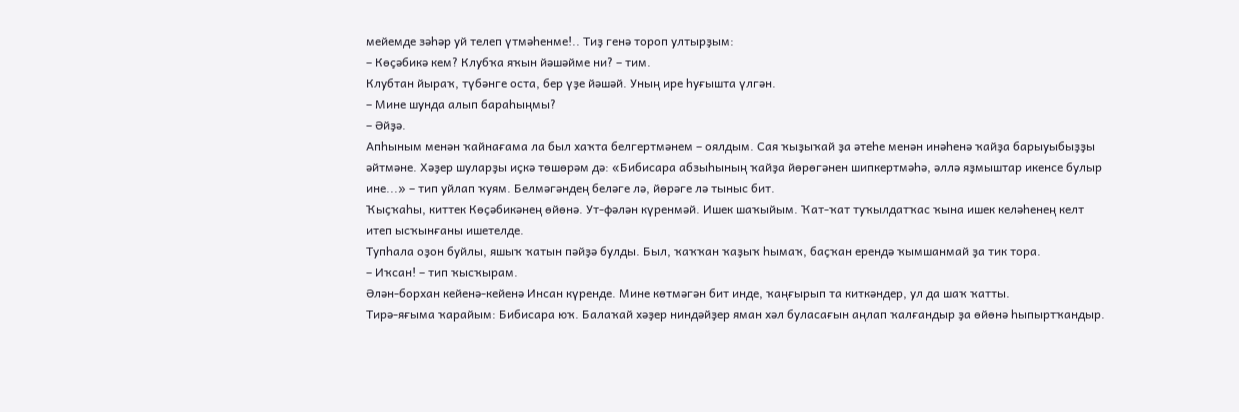мейемде зәһәр уй телеп үтмәһенме!.. Тиҙ генә тороп ултырҙым:
– Көҫәбикә кем? Клубҡа яҡын йәшәйме ни? – тим.
Клубтан йыраҡ, түбәнге оста, бер үҙе йәшәй. Уның ире һуғышта үлгән.
– Мине шунда алып бараһыңмы?
– Әйҙә.
Апһыным менән ҡайнағама ла был хаҡта белгертмәнем – оялдым. Сая ҡыҙыҡай ҙа әтеһе менән инәһенә ҡайҙа барыуыбыҙҙы әйтмәне. Хәҙер шуларҙы иҫкә төшөрәм дә: «Бибисара абзыһының ҡайҙа йөрөгәнен шипкертмәһә, әллә яҙмыштар икенсе булыр ине...» – тип уйлап ҡуям. Белмәгәндең беләге лә, йөрәге лә тыныс бит.
Ҡыҫҡаһы, киттек Көҫәбикәнең өйөнә. Ут-фәлән күренмәй. Ишек шаҡыйым. Ҡат-ҡат туҡылдатҡас ҡына ишек келәһенең келт итеп ысҡынғаны ишетелде.
Тупһала оҙон буйлы, яшыҡ ҡатын пәйҙә булды. Был, ҡаҡҡан ҡаҙыҡ һымаҡ, баҫҡан ерендә ҡымшанмай ҙа тик тора.
– Иҡсан! – тип ҡысҡырам.
Әлән-борхан кейенә-кейенә Инсан күренде. Мине көтмәгән бит инде, ҡаңғырып та киткәндер, ул да шаҡ ҡатты.
Тирә-яғыма ҡарайым: Бибисара юҡ. Балаҡай хәҙер ниндәйҙер яман хәл буласағын аңлап ҡалғандыр ҙа өйөнә һыпыртҡандыр.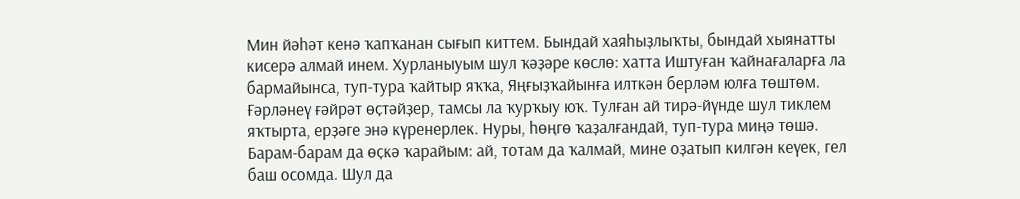Мин йәһәт кенә ҡапҡанан сығып киттем. Бындай хаяһыҙлыҡты, бындай хыянатты кисерә алмай инем. Хурланыуым шул ҡәҙәре көслө: хатта Иштуған ҡайнағаларға ла бармайынса, туп-тура ҡайтыр яҡҡа, Яңғыҙҡайынға илткән берләм юлға төштөм.
Ғәрләнеү ғәйрәт өҫтәйҙер, тамсы ла ҡурҡыу юҡ. Тулған ай тирә-йүнде шул тиклем яҡтырта, ерҙәге энә күренерлек. Нуры, һөңгө ҡаҙалғандай, туп-тура миңә төшә. Барам-барам да өҫкә ҡарайым: ай, тотам да ҡалмай, мине оҙатып килгән кеүек, гел баш осомда. Шул да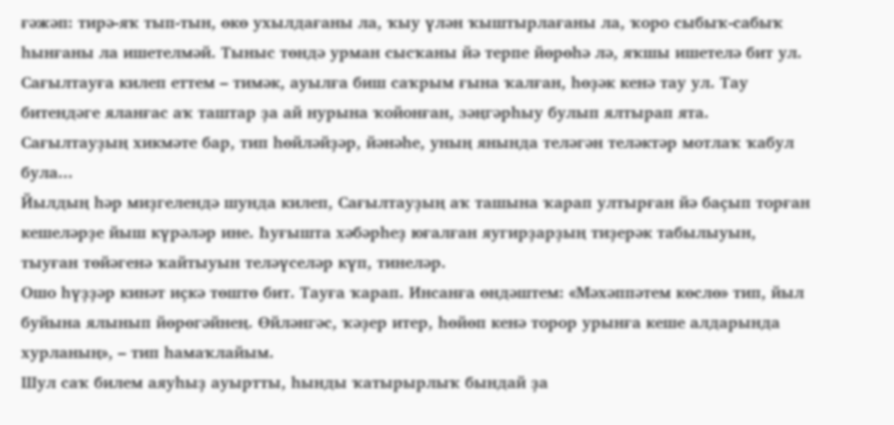ғәжәп: тирә-яҡ тып-тын, өкө ухылдағаны ла, ҡыу үлән ҡыштырлағаны ла, ҡоро сыбыҡ-сабыҡ һынғаны ла ишетелмәй. Тыныс төндә урман сысҡаны йә терпе йөрөһә лә, яҡшы ишетелә бит ул.
Сағылтауға килеп еттем – тимәк, ауылға биш саҡрым ғына ҡалған, һөҙәк кенә тау ул. Тау битендәге яланғас аҡ таштар ҙа ай нурына ҡойонған, зәңгәрһыу булып ялтырап ята. Сағылтауҙың хикмәте бар, тип һөйләйҙәр, йәнәһе, уның янында теләгән теләктәр мотлаҡ ҡабул була...
Йылдың һәр миҙгелендә шунда килеп, Сағылтауҙың аҡ ташына ҡарап ултырған йә баҫып торған кешеләрҙе йыш күрәләр ине. Һуғышта хәбәрһеҙ юғалған яугирҙарҙың тиҙерәк табылыуын, тыуған төйәгенә ҡайтыуын теләүселәр күп, тинеләр.
Ошо һүҙҙәр кинәт иҫкә төштө бит. Тауға ҡарап. Инсанға өндәштем: «Мәхәппәтем көслө» тип, йыл буйына ялынып йөрөгәйнең. Өйләнгәс, ҡәҙер итер, һөйөп кенә торор урынға кеше алдарында хурланың», – тип һамаҡлайым.
Шул саҡ билем аяуһыҙ ауыртты, һынды ҡатырырлыҡ бындай ҙа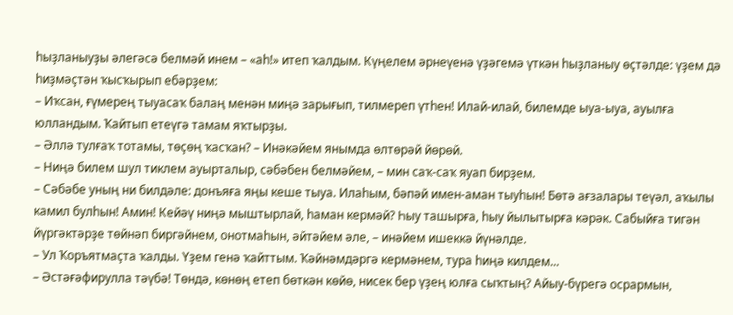һыҙланыуҙы әлегәсә белмәй инем – «аһ!» итеп ҡалдым. Күңелем әрнеүенә үҙәгемә үткән һыҙланыу өҫтәлде: үҙем дә һиҙмәҫтән ҡысҡырып ебәрҙем:
– Иҡсан, ғүмерең тыуасаҡ балаң менән миңә зарығып, тилмереп үтһен! Илай-илай, билемде ыуа-ыуа, ауылға юлландым. Ҡайтып етеүгә тамам яҡтырҙы.
– Әллә тулғаҡ тотамы, төҫөң ҡасҡан? – Инәкәйем янымда өлтөрәй йөрөй.
– Ниңә билем шул тиклем ауырталыр, сәбәбен белмәйем, – мин саҡ-саҡ яуап бирҙем.
– Сәбәбе уның ни билдәле: донъяға яңы кеше тыуа. Илаһым, бәпәй имен-аман тыуһын! Бөтә ағзалары теүәл, аҡылы камил булһын! Амин! Кейәү ниңә мыштырлай, һаман кермәй? Һыу ташырға, һыу йылытырға кәрәк. Сабыйға тигән йүргәктәрҙе төйнәп биргәйнем, онотмаһын, әйтәйем әле, – инәйем ишеккә йүнәлде.
– Ул Ҡоръятмаҫта ҡалды. Үҙем генә ҡайттым. Ҡәйнәмдәргә кермәнем, тура һиңә килдем...
– Әстәғәфирулла тәүбә! Төндә, көнөң етеп бөткән көйө, нисек бер үҙең юлға сыҡтың? Айыу-бүрегә осрармын,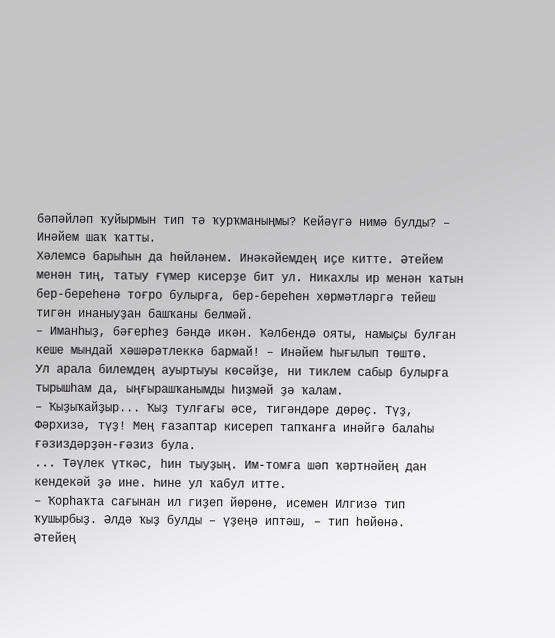бәпәйләп ҡуйырмын тип тә ҡурҡманыңмы? Кейәүгә нимә булды? – Инәйем шаҡ ҡатты.
Хәлемсә барыһын да һөйләнем. Инәкәйемдең иҫе китте. Әтейем менән тиң, татыу ғүмер кисерҙе бит ул. Никахлы ир менән ҡатын бер-береһенә тоғро булырға, бер-береһен хөрмәтләргә тейеш тигән инаныуҙан башҡаны белмәй.
– Иманһыҙ, бәғерһеҙ бәндә икән. Ҡәлбендә ояты, намыҫы булған кеше мындай хәшәрәтлеккә бармай! – Инәйем һығылып төштө.
Ул арала билемдең ауыртыуы көсәйҙе, ни тиклем сабыр булырға тырышһам да, ыңғырашҡанымды һиҙмәй ҙә ҡалам.
– Ҡыҙыҡайҙыр... Ҡыҙ тулғағы әсе, тигәндәре дөрөҫ. Түҙ, Фәрхизә, түҙ! Мең ғазаптар кисереп тапҡанға инәйгә балаһы ғәзиздәрҙән-ғәзиз була.
... Тәүлек үткәс, һин тыуҙың. Им-томға шәп ҡәртнәйең дан кендекәй ҙә ине. Һине ул ҡабул итте.
– Ҡорһаҡта сағынан ил гиҙеп йөрөнө, исемен Илгизә тип ҡушырбыҙ. Әлдә ҡыҙ булды – үҙеңә иптәш, – тип һөйөнә.
Әтейең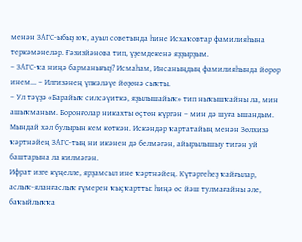менән ЗАГС-ыбыҙ юҡ, ауыл советында һине Исхаҡовтар фамилияһына теркәмәнеләр. Ғәзизйәнова тип, үҙемдекенә яҙҙырҙым.
– ЗАГС-ҡа ниңә барманығыҙ? Исмаһам, Инсаныңдың фамилияһында йөрөр инем... – Илгизәнең үпкәләүе йөҙөнә сыҡты.
– Ул тәүҙә «Барайыҡ силсәүиткә, яҙылышайыҡ» тип ныҡышҡайны ла, мин ашыҡманым. Боронғолар никахты өҫтөн күргән – мин дә шуға ышандым. Мындай хәл булырын кем көткән. Искәндәр ҡартатайың менән Зөлхизә ҡәртнәйең ЗАГС-тың ни икәнен дә белмәгән, айырылышыу тигән уй баштарына ла килмәгән.
Ифрат изге күңелле, ярҙамсыл ине ҡәртнәйең. Күтәргеһеҙ ҡайғылар, аслыҡ-яланғаслыҡ ғүмерен ҡыҫҡартты: һиңә өс йәш тулмағайны әле, баҡыйлыҡҡа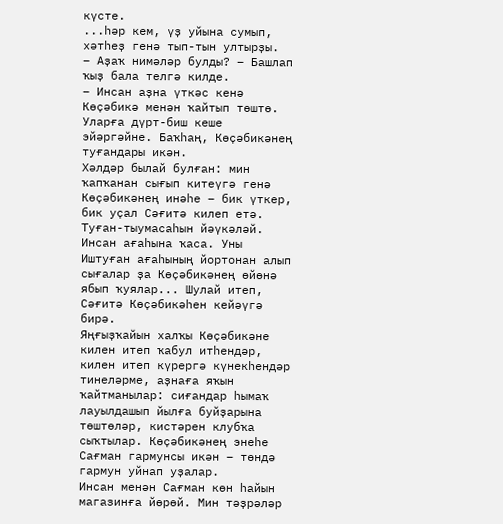күсте.
...һәр кем, үҙ уйына сумып, хәтһеҙ генә тып-тын ултырҙы.
– Аҙаҡ нимәләр булды? – Башлап ҡыҙ бала телгә килде.
– Инсан аҙна үткәс кенә Көҫәбикә менән ҡайтып төштө. Уларға дүрт-биш кеше эйәргәйне. Баҡһаң, Көҫәбикәнең туғандары икән.
Хәлдәр былай булған: мин ҡапҡанан сығып китеүгә генә Көҫәбикәнең инәһе – бик үткер, бик уҫал Сәғитә килеп етә. Туған-тыумасаһын йәүкәләй. Инсан ағаһына ҡаса. Уны Иштуған ағаһының йортонан алып сығалар ҙа Көҫәбикәнең өйөнә ябып ҡуялар... Шулай итеп, Сәғитә Көҫәбикәһен кейәүгә бирә.
Яңғыҙҡайын халҡы Көҫәбикәне килен итеп ҡабул итһендәр, килен итеп күрергә күнекһендәр тинеләрме, аҙнаға яҡын ҡайтманылар: сиғандар һымаҡ лауылдашып йылға буйҙарына төштөләр, кистәрен клубҡа сыҡтылар. Көҫәбикәнең энеһе Сағман гармунсы икән – төндә гармун уйнап уҙалар.
Инсан менән Сағман көн һайын магазинға йөрөй. Мин тәҙрәләр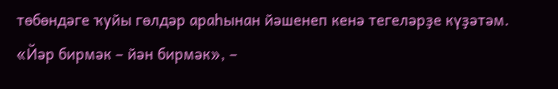төбөндәге ҡуйы гөлдәр араһынан йәшенеп кенә тегеләрҙе күҙәтәм. «Йәр бирмәк – йән бирмәк», –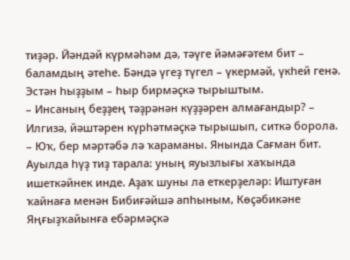тиҙәр. Йәндәй күрмәһәм дә, тәүге йәмәғәтем бит – баламдың әтеһе. Бәндә үгеҙ түгел – үкермәй, үкһей генә. Эстән һыҙҙым – һыр бирмәҫкә тырыштым.
– Инсаның беҙҙең тәҙрәнән күҙҙәрен алмағандыр? – Илгизә, йәштәрен күрһәтмәҫкә тырышып, ситкә борола.
– Юҡ, бер мәртәбә лә ҡараманы. Янында Сағман бит. Ауылда һүҙ тиҙ тарала: уның яуызлығы хаҡында ишеткәйнек инде. Аҙаҡ шуны ла еткерҙеләр: Иштуған ҡайнаға менән Бибиғәйшә апһыным, Көҫәбикәне Яңғыҙҡайынға ебәрмәҫкә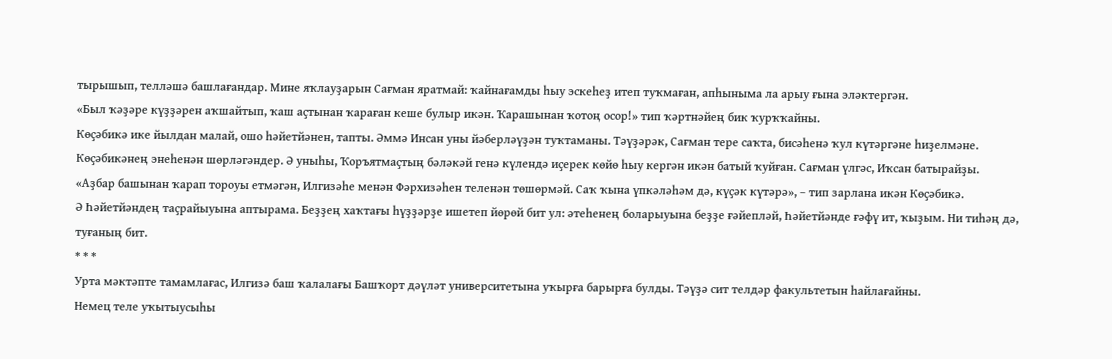тырышып, телләшә башлағандар. Мине яҡлауҙарын Сағман яратмай: ҡайнағамды һыу эскеһеҙ итеп туҡмаған, апһыныма ла арыу ғына эләктергән.
«Был ҡәҙәре күҙҙәрен аҡшайтып, ҡаш аҫтынан ҡараған кеше булыр икән. Ҡарашынан ҡотоң осор!» тип ҡәртнәйең бик ҡурҡҡайны.
Көҫәбикә ике йылдан малай, ошо һәйетйәнен, тапты. Әммә Инсан уны йәберләүҙән туҡтаманы. Тәүҙәрәк, Сағман тере саҡта, бисәһенә ҡул күтәргәне һиҙелмәне. Көҫәбикәнең энеһенән шөрләгәндер. Ә уныһы, Ҡоръятмаҫтың бәләкәй генә күлендә иҫерек көйө һыу кергән икән батый ҡуйған. Сағман үлгәс, Иҡсан батырайҙы.
«Аҙбар башынан ҡарап тороуы етмәгән, Илгизәһе менән Фәрхизәһен теленән төшөрмәй. Саҡ ҡына үпкәләһәм дә, күҫәк күтәрә», – тип зарлана икән Көҫәбикә.
Ә Һәйетйәндең таҫрайыуына аптырама. Беҙҙең хаҡтағы һүҙҙәрҙе ишетеп йөрөй бит ул: әтеһенең боларыуына беҙҙе ғәйепләй, Һәйетйәнде ғәфү ит, ҡыҙым. Ни тиһәң дә, туғаның бит.
* * *
Урта мәктәпте тамамлағас, Илгизә баш ҡалалағы Башҡорт дәүләт университетына уҡырға барырға булды. Тәүҙә сит телдәр факультетын һайлағайны.
Немец теле уҡытыусыһы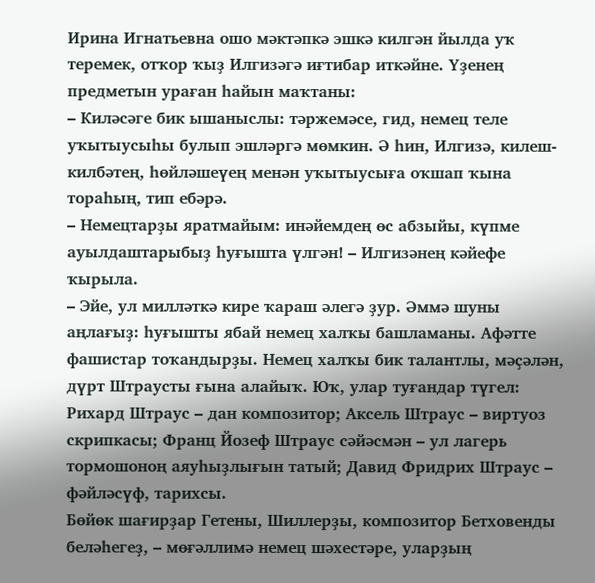Ирина Игнатьевна ошо мәктәпкә эшкә килгән йылда уҡ теремек, отҡор ҡыҙ Илгизәгә иғтибар иткәйне. Үҙенең предметын ураған һайын маҡтаны:
– Киләсәге бик ышаныслы: тәржемәсе, гид, немец теле уҡытыусыһы булып эшләргә мөмкин. Ә һин, Илгизә, килеш-килбәтең, һөйләшеүең менән уҡытыусыға оҡшап ҡына тораһың, тип ебәрә.
– Немецтарҙы яратмайым: инәйемдең өс абзыйы, күпме ауылдаштарыбыҙ һуғышта үлгән! – Илгизәнең кәйефе ҡырыла.
– Эйе, ул милләткә кире ҡараш әлегә ҙур. Әммә шуны аңлағыҙ: һуғышты ябай немец халҡы башламаны. Афәтте фашистар тоҡандырҙы. Немец халҡы бик талантлы, мәҫәлән, дүрт Штраусты ғына алайыҡ. Юҡ, улар туғандар түгел: Рихард Штраус – дан композитор; Аксель Штраус – виртуоз скрипкасы; Франц Йозеф Штраус сәйәсмән – ул лагерь тормошоноң аяуһыҙлығын татый; Давид Фридрих Штраус – фәйләсүф, тарихсы.
Бөйөк шағирҙар Гетены, Шиллерҙы, композитор Бетховенды беләһегеҙ, – мөғәллимә немец шәхестәре, уларҙың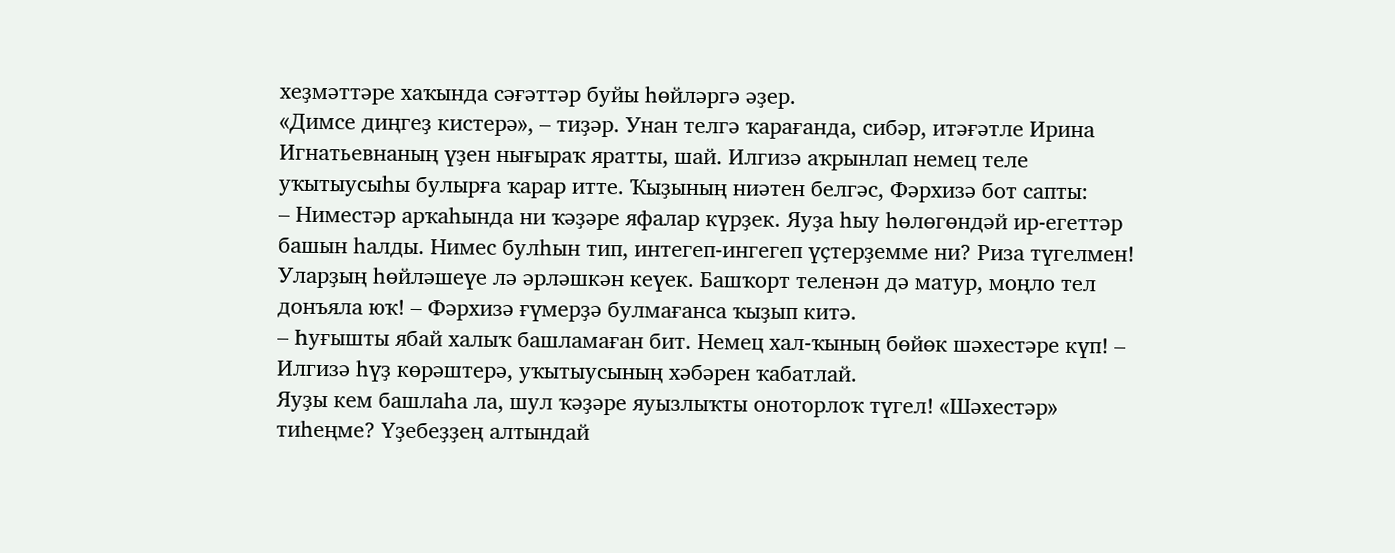хеҙмәттәре хаҡында сәғәттәр буйы һөйләргә әҙер.
«Димсе диңгеҙ кистерә», – тиҙәр. Унан телгә ҡарағанда, сибәр, итәғәтле Ирина Игнатьевнаның үҙен нығыраҡ яратты, шай. Илгизә аҡрынлап немец теле уҡытыусыһы булырға ҡарар итте. Ҡыҙының ниәтен белгәс, Фәрхизә бот сапты:
– Ниместәр арҡаһында ни ҡәҙәре яфалар күрҙек. Яуҙа һыу һөлөгөндәй ир-егеттәр башын һалды. Нимес булһын тип, интегеп-ингегеп үҫтерҙемме ни? Риза түгелмен! Уларҙың һөйләшеүе лә әрләшкән кеүек. Башҡорт теленән дә матур, моңло тел донъяла юҡ! – Фәрхизә ғүмерҙә булмағанса ҡыҙып китә.
– Һуғышты ябай халыҡ башламаған бит. Немец хал-ҡының бөйөк шәхестәре күп! – Илгизә һүҙ көрәштерә, уҡытыусының хәбәрен ҡабатлай.
Яуҙы кем башлаһа ла, шул ҡәҙәре яуызлыҡты оноторлоҡ түгел! «Шәхестәр» тиһеңме? Үҙебеҙҙең алтындай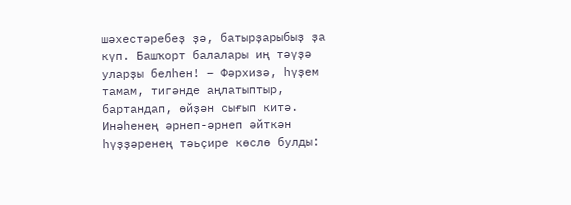шәхестәребеҙ ҙә, батырҙарыбыҙ ҙа күп. Башҡорт балалары иң тәүҙә уларҙы белһен! – Фәрхизә, һүҙем тамам, тигәнде аңлатыптыр, бартандап, өйҙән сығып китә.
Инәһенең әрнеп-әрнеп әйткән һүҙҙәренең тәьҫире көслө булды: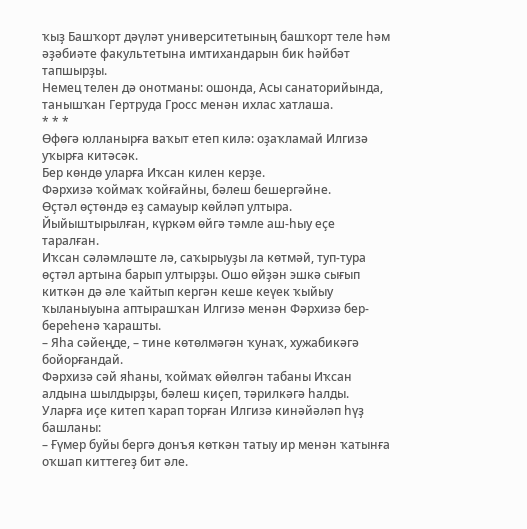ҡыҙ Башҡорт дәүләт университетының башҡорт теле һәм әҙәбиәте факультетына имтихандарын бик һәйбәт тапшырҙы.
Немец телен дә онотманы: ошонда, Асы санаторийында, танышҡан Гертруда Гросс менән ихлас хатлаша.
* * *
Өфөгә юлланырға ваҡыт етеп килә: оҙаҡламай Илгизә уҡырға китәсәк.
Бер көндө уларға Иҡсан килен керҙе.
Фәрхизә ҡоймаҡ ҡойғайны, бәлеш бешергәйне.
Өҫтәл өҫтөндә еҙ самауыр көйләп ултыра. Йыйыштырылған, күркәм өйгә тәмле аш-һыу еҫе таралған.
Иҡсан сәләмләште лә, саҡырыуҙы ла көтмәй, туп-тура өҫтәл артына барып ултырҙы. Ошо өйҙән эшкә сығып киткән дә әле ҡайтып кергән кеше кеүек ҡыйыу ҡыланыуына аптырашҡан Илгизә менән Фәрхизә бер-береһенә ҡарашты.
– Яһа сәйеңде, – тине көтөлмәгән ҡунаҡ, хужабикәгә бойорғандай.
Фәрхизә сәй яһаны, ҡоймаҡ өйөлгән табаны Иҡсан алдына шылдырҙы, бәлеш киҫеп, тәрилкәгә һалды.
Уларға иҫе китеп ҡарап торған Илгизә кинәйәләп һүҙ башланы:
– Ғүмер буйы бергә донъя көткән татыу ир менән ҡатынға оҡшап киттегеҙ бит әле.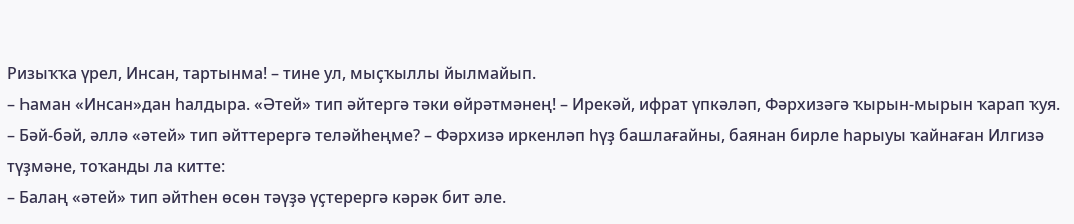Ризыҡҡа үрел, Инсан, тартынма! – тине ул, мыҫҡыллы йылмайып.
– Һаман «Инсан»дан һалдыра. «Әтей» тип әйтергә тәки өйрәтмәнең! – Ирекәй, ифрат үпкәләп, Фәрхизәгә ҡырын-мырын ҡарап ҡуя.
– Бәй-бәй, әллә «әтей» тип әйттерергә теләйһеңме? – Фәрхизә иркенләп һүҙ башлағайны, баянан бирле һарыуы ҡайнаған Илгизә түҙмәне, тоҡанды ла китте:
– Балаң «әтей» тип әйтһен өсөн тәүҙә үҫтерергә кәрәк бит әле.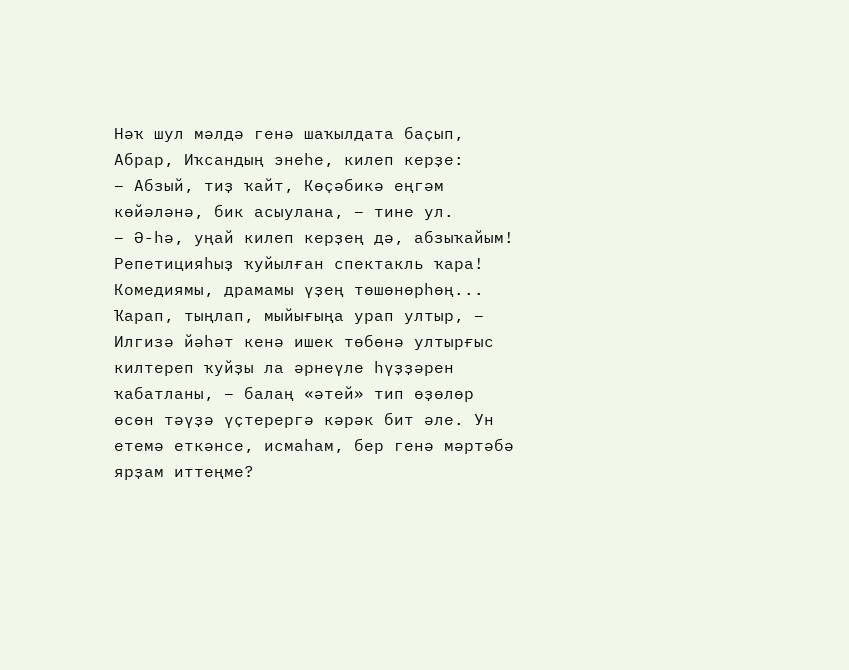Нәҡ шул мәлдә генә шаҡылдата баҫып, Абрар, Иҡсандың энеһе, килеп керҙе:
– Абзый, тиҙ ҡайт, Көҫәбикә еңгәм көйәләнә, бик асыулана, – тине ул.
– Ә-һә, уңай килеп керҙең дә, абзыҡайым! Репетицияһыҙ ҡуйылған спектакль ҡара! Комедиямы, драмамы үҙең төшөнөрһөң... Ҡарап, тыңлап, мыйығыңа урап ултыр, – Илгизә йәһәт кенә ишек төбөнә ултырғыс килтереп ҡуйҙы ла әрнеүле һүҙҙәрен ҡабатланы, – балаң «әтей» тип өҙөлөр өсөн тәүҙә үҫтерергә кәрәк бит әле. Ун етемә еткәнсе, исмаһам, бер генә мәртәбә ярҙам иттеңме?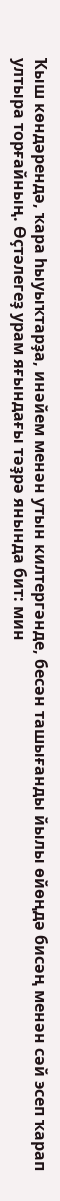Ҡыш көндәрендә, ҡара һыуыҡтарҙа, инәйем менән утын килтергәнде, бесән ташығанды йылы өйөңдә бисәң менән сәй эсеп ҡарап ултыра торғайның. Өҫтәлегеҙ урам яғындағы тәҙрә янында бит: мин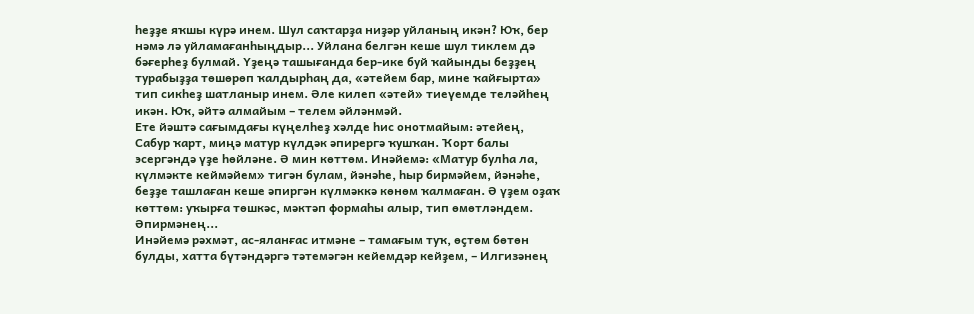һеҙҙе яҡшы күрә инем. Шул саҡтарҙа ниҙәр уйланың икән? Юҡ, бер нәмә лә уйламағанһыңдыр... Уйлана белгән кеше шул тиклем дә бәғерһеҙ булмай. Үҙеңә ташығанда бер-ике буй ҡайынды беҙҙең турабыҙҙа төшөрөп ҡалдырһаң да, «әтейем бар, мине ҡайғырта» тип сикһеҙ шатланыр инем. Әле килеп «әтей» тиеүемде теләйһең икән. Юҡ, әйтә алмайым – телем әйләнмәй.
Ете йәштә сағымдағы күңелһеҙ хәлде һис онотмайым: әтейең, Сабур ҡарт, миңә матур күлдәк әпирергә ҡушҡан. Ҡорт балы эсергәндә үҙе һөйләне. Ә мин көттөм. Инәйемә: «Матур булһа ла, күлмәкте кеймәйем» тигән булам, йәнәһе, һыр бирмәйем, йәнәһе, беҙҙе ташлаған кеше әпиргән күлмәккә көнөм ҡалмаған. Ә үҙем оҙаҡ көттөм: уҡырға төшкәс, мәктәп формаһы алыр, тип өмөтләндем. Әпирмәнең...
Инәйемә рәхмәт, ас-яланғас итмәне – тамағым туҡ, өҫтөм бөтөн булды, хатта бүтәндәргә тәтемәгән кейемдәр кейҙем, – Илгизәнең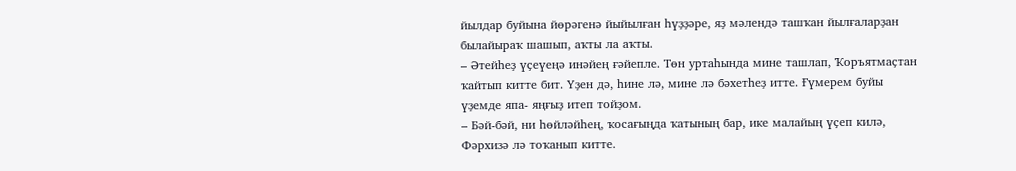йылдар буйына йөрәгенә йыйылған һүҙҙәре, яҙ мәлендә ташҡан йылғаларҙан былайыраҡ шашып, аҡты ла аҡты.
– Әтейһеҙ үҫеүеңә инәйең ғәйепле. Төн уртаһында мине ташлап, Ҡоръятмаҫтан ҡайтып китте бит. Үҙен дә, һине лә, мине лә бәхетһеҙ итте. Ғүмерем буйы үҙемде япа- яңғыҙ итеп тойҙом.
– Бәй-бәй, ни һөйләйһең, ҡосағыңда ҡатының бар, ике малайың үҫеп килә, Фәрхизә лә тоҡанып китте.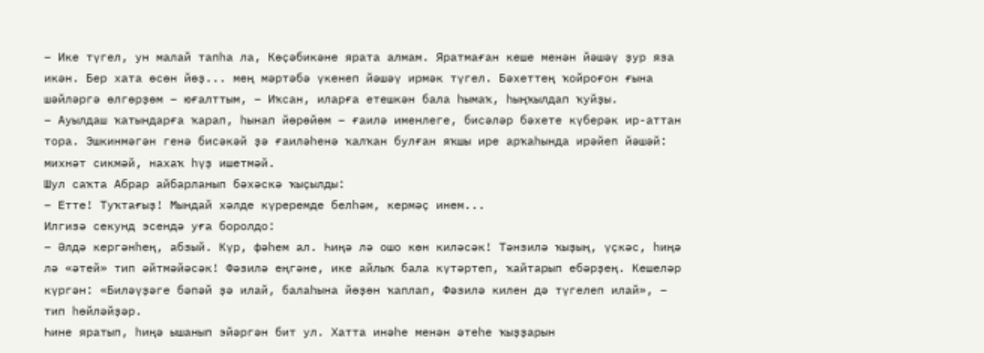– Ике түгел, ун малай тапһа ла, Көҫәбикәне ярата алмам. Яратмаған кеше менән йәшәү ҙур яза икән. Бер хата өсөн йөҙ... мең мәртәбә үкенеп йәшәү ирмәк түгел. Бәхеттең ҡойроғон ғына шәйләргә өлгөрҙөм – юғалттым, – Иҡсан, иларға етешкән бала һымаҡ, һыңҡылдап ҡуйҙы.
– Ауылдаш ҡатындарға ҡарап, һынап йөрөйөм – ғаилә именлеге, бисәләр бәхете күберәк ир-аттан тора. Эшкинмәгән генә бисәкәй ҙә ғаиләһенә ҡалҡан булған яҡшы ире арҡаһында ирәйеп йәшәй: михнәт сикмәй, нахаҡ һүҙ ишетмәй.
Шул саҡта Абрар айбарланып бәхәскә ҡыҫылды:
– Етте! Туҡтағыҙ! Мындай хәлде күреремде белһәм, кермәҫ инем...
Илгизә секунд эсендә уға боролдо:
– Әлдә кергәнһең, абзый. Күр, фәһем ал. Һиңә лә ошо көн киләсәк! Тәнзилә ҡыҙың, үҫкәс, һиңә лә «әтей» тип әйтмәйәсәк! Фәзилә еңгәне, ике айлыҡ бала күтәртеп, ҡайтарып ебәрҙең. Кешеләр күргән: «Биләүҙәге бәпәй ҙә илай, балаһына йөҙөн ҡаплап, Фәзилә килен дә түгелеп илай», – тип һөйләйҙәр.
Һине яратып, һиңә ышанып эйәргән бит ул. Хатта инәһе менән әтеһе ҡыҙҙарын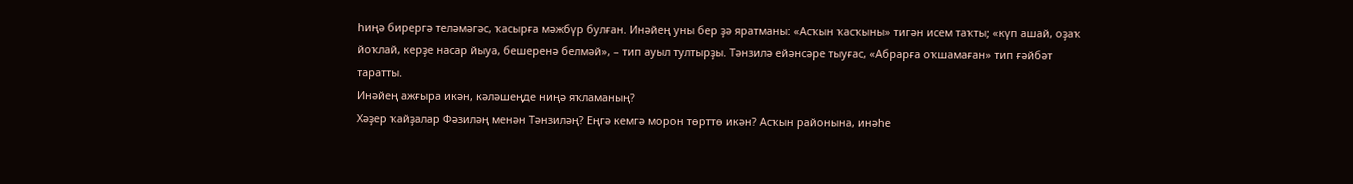һиңә бирергә теләмәгәс, ҡасырға мәжбүр булған. Инәйең уны бер ҙә яратманы: «Асҡын ҡасҡыны» тигән исем таҡты; «күп ашай, оҙаҡ йоҡлай, керҙе насар йыуа, бешеренә белмәй», – тип ауыл тултырҙы. Тәнзилә ейәнсәре тыуғас, «Абрарға оҡшамаған» тип ғәйбәт таратты.
Инәйең ажғыра икән, кәләшеңде ниңә яҡламаның?
Хәҙер ҡайҙалар Фәзиләң менән Тәнзиләң? Еңгә кемгә морон төрттө икән? Асҡын районына, инәһе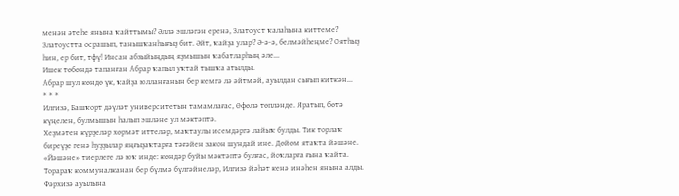менән әтеһе янына ҡайттымы? Әллә эшләгән еренә, Златоуст ҡалаһына киттеме? Златоустта осрашып, танышҡанһығыҙ бит. Әйт, ҡайҙа улар? Ә-ә-ә, белмәйһеңме? Оятһыҙ һин, ер бит, тфү! Инсан абзыйыңдың яҙмышын ҡабатларһың әле...
Ишек төбөндә тапанған Абрар ҡапыл уҡтай тышҡа атылды.
Абрар шул көндө үк, ҡайҙа юлланғанын бер кемгә лә әйтмәй, ауылдан сығып киткән...
* * *
Илгизә, Башҡорт дәүләт университетын тамамлағас, Өфөлә төпләнде. Яратып, бөтә күңелен, булмышын һалып эшләне ул мәктәптә.
Хеҙмәтен күрҙеләр хөрмәт иттеләр, маҡтаулы исемдәргә лайыҡ булды. Тик торлаҡ биреүҙе генә һуҙҙылар яңғыҙаҡтарға тәғәйен закон шундай ине. Дөйөм ятаҡта йәшәне. «Йәшәне» тиерлеге лә юҡ инде: көндәр буйы мәктәптә булғас, йоҡларға ғына ҡайта. Торараҡ коммуналканан бер бүлмә бүлгәйнеләр, Илгизә йәһәт кенә инәһен янына алды.
Фәрхизә ауылына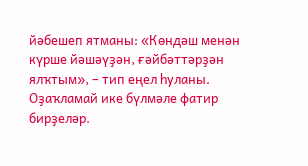йәбешеп ятманы: «Көндәш менән күрше йәшәүҙән, ғәйбәттәрҙән ялҡтым», – тип еңел һуланы.
Оҙаҡламай ике бүлмәле фатир бирҙеләр.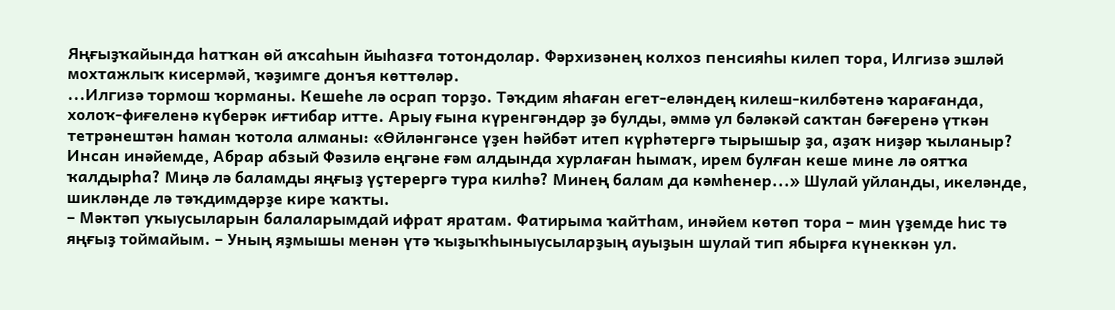Яңғыҙҡайында һатҡан өй аҡсаһын йыһазға тотондолар. Фәрхизәнең колхоз пенсияһы килеп тора, Илгизә эшләй мохтажлыҡ кисермәй, ҡәҙимге донъя көттөләр.
...Илгизә тормош ҡорманы. Кешеһе лә осрап торҙо. Тәҡдим яһаған егет-еләндең килеш-килбәтенә ҡарағанда, холоҡ-фиғеленә күберәк иғтибар итте. Арыу ғына күренгәндәр ҙә булды, әммә ул бәләкәй саҡтан бәғеренә үткән тетрәнештән һаман ҡотола алманы: «Өйләнгәнсе үҙен һәйбәт итеп күрһәтергә тырышыр ҙа, аҙаҡ ниҙәр ҡыланыр? Инсан инәйемде, Абрар абзый Фәзилә еңгәне ғәм алдында хурлаған һымаҡ, ирем булған кеше мине лә оятҡа ҡалдырһа? Миңә лә баламды яңғыҙ үҫтерергә тура килһә? Минең балам да кәмһенер...» Шулай уйланды, икеләнде, шикләнде лә тәҡдимдәрҙе кире ҡаҡты.
– Мәктәп уҡыусыларын балаларымдай ифрат яратам. Фатирыма ҡайтһам, инәйем көтөп тора – мин үҙемде һис тә яңғыҙ тоймайым. – Уның яҙмышы менән үтә ҡыҙыҡһыныусыларҙың ауыҙын шулай тип ябырға күнеккән ул.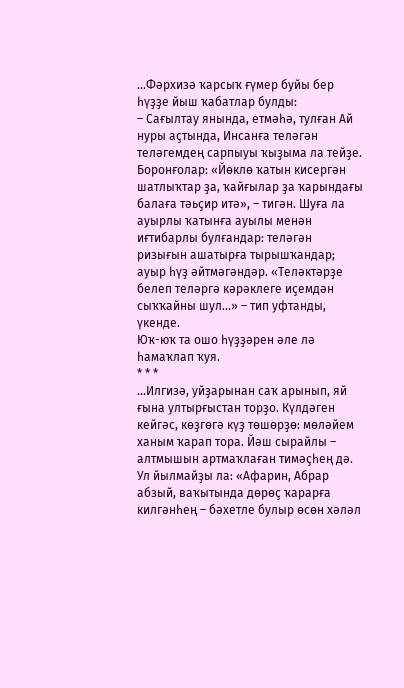...Фәрхизә ҡарсыҡ ғүмер буйы бер һүҙҙе йыш ҡабатлар булды:
– Сағылтау янында, етмәһә, тулған Ай нуры аҫтында, Инсанға теләгән теләгемдең сарпыуы ҡыҙыма ла тейҙе. Боронғолар: «Йөклө ҡатын кисергән шатлыҡтар ҙа, ҡайғылар ҙа ҡарындағы балаға тәьҫир итә», – тигән. Шуға ла ауырлы ҡатынға ауылы менән иғтибарлы булғандар: теләгән ризығын ашатырға тырышҡандар; ауыр һүҙ әйтмәгәндәр. «Теләктәрҙе белеп теләргә кәрәклеге иҫемдән сыҡҡайны шул...» – тип уфтанды, үкенде.
Юҡ-юҡ та ошо һүҙҙәрен әле лә һамаҡлап ҡуя.
* * *
...Илгизә, уйҙарынан саҡ арынып, яй ғына ултырғыстан торҙо. Күлдәген кейгәс, көҙгөгә күҙ төшөрҙө: мөләйем ханым ҡарап тора. Йәш сырайлы – алтмышын артмаҡлаған тимәҫһең дә. Ул йылмайҙы ла: «Афарин, Абрар абзый, ваҡытында дөрөҫ ҡарарға килгәнһең – бәхетле булыр өсөн хәләл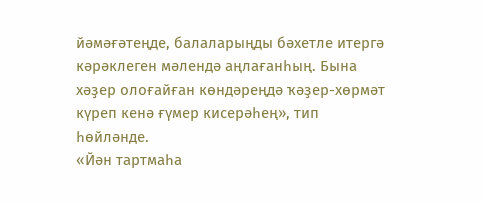йәмәғәтеңде, балаларыңды бәхетле итергә кәрәклеген мәлендә аңлағанһың. Бына хәҙер олоғайған көндәреңдә ҡәҙер-хөрмәт күреп кенә ғүмер кисерәһең», тип һөйләнде.
«Йән тартмаһа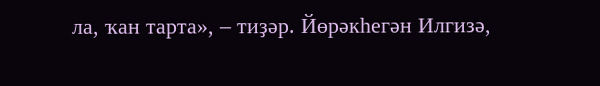ла, ҡан тарта», – тиҙәр. Йөрәкһегән Илгизә,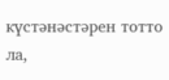күстәнәстәрен тотто ла,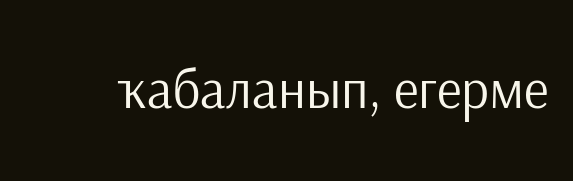ҡабаланып, егерме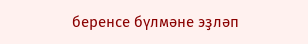беренсе бүлмәне эҙләп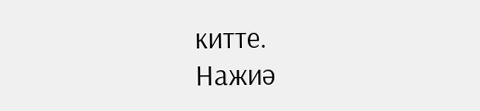китте.
Нажиә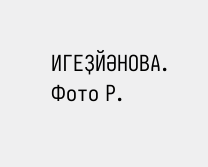ИГЕҘЙӘНОВА.
Фото Р.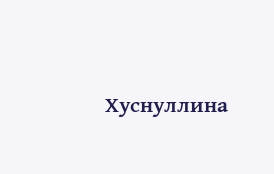Хуснуллина